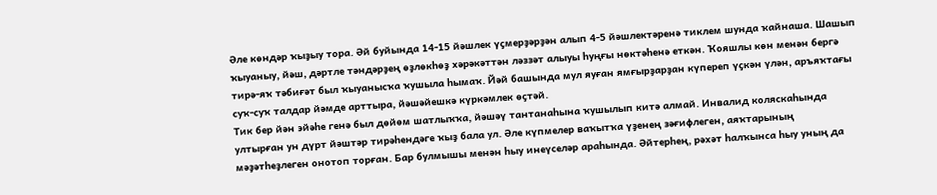Әле көндәр ҡыҙыу тора. Әй буйында 14-15 йәшлек үҫмерҙәрҙән алып 4-5 йәшлектәренә тиклем шунда ҡайнаша. Шашып ҡыуаныу, йәш, дәртле тәндәрҙең өҙлөкһөҙ хәрәкәттән ләззәт алыуы һуңғы нөктәһенә еткән. Ҡояшлы көн менән бергә тирә-яҡ тәбиғәт был ҡыуанысҡа ҡушыла һымаҡ. Йәй башында мул яуған ямғырҙарҙан күпереп үҫкән үлән, аръяҡтағы суҡ-суҡ талдар йәмде арттыра, йәшәйешкә күркәмлек өҫтәй.
Тик бер йән эйәһе генә был дөйөм шатлыҡҡа, йәшәү тантанаһына ҡушылып китә алмай. Инвалид коляскаһында ултырған ун дүрт йәштәр тирәһендәге ҡыҙ бала ул. Әле күпмелер ваҡытҡа үҙенең зәғифлеген, аяҡтарының мәҙәтһеҙлеген онотоп торған. Бар булмышы менән һыу инеүселәр араһында. Әйтерһең, рәхәт һалҡынса һыу уның да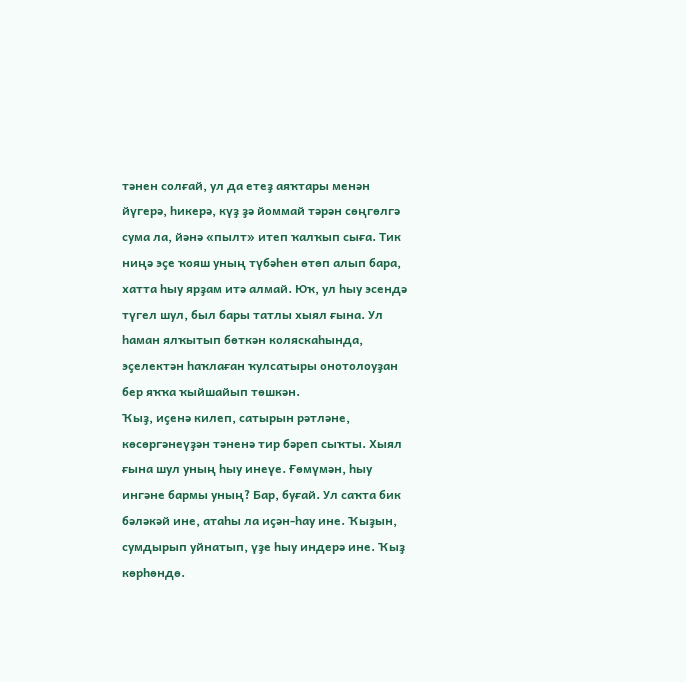тәнен солғай, ул да етеҙ аяҡтары менән йүгерә, һикерә, күҙ ҙә йоммай тәрән сөңгөлгә сума ла, йәнә «пылт» итеп ҡалҡып сыға. Тик ниңә эҫе ҡояш уның түбәһен өтөп алып бара, хатта һыу ярҙам итә алмай. Юҡ, ул һыу эсендә түгел шул, был бары татлы хыял ғына. Ул һаман ялҡытып бөткән коляскаһында, эҫелектән һаҡлаған ҡулсатыры онотолоуҙан бер яҡҡа ҡыйшайып төшкән.
Ҡыҙ, иҫенә килеп, сатырын рәтләне, көсөргәнеүҙән тәненә тир бәреп сыҡты. Хыял ғына шул уның һыу инеүе. Ғөмүмән, һыу ингәне бармы уның? Бар, буғай. Ул саҡта бик бәләкәй ине, атаһы ла иҫән-һау ине. Ҡыҙын, сумдырып уйнатып, үҙе һыу индерә ине. Ҡыҙ көрһөндө.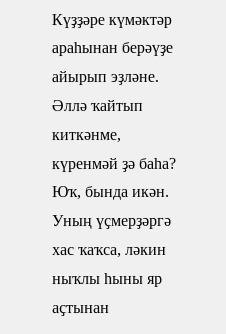Күҙҙәре күмәктәр араһынан берәүҙе айырып эҙләне. Әллә ҡайтып киткәнме, күренмәй ҙә баһа? Юҡ, бында икән. Уның үҫмерҙәргә хас ҡаҡса, ләкин ныҡлы һыны яр аҫтынан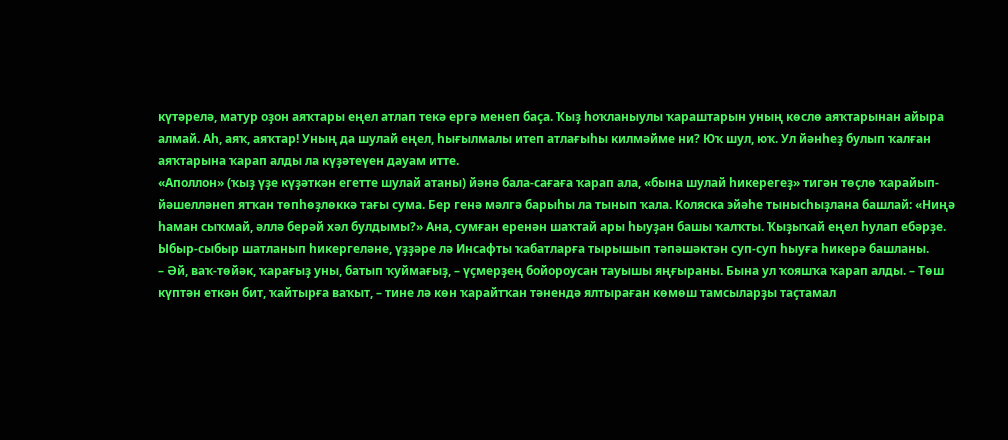күтәрелә, матур оҙон аяҡтары еңел атлап текә ергә менеп баҫа. Ҡыҙ һоҡланыулы ҡараштарын уның көслө аяҡтарынан айыра алмай. Аһ, аяҡ, аяҡтар! Уның да шулай еңел, һығылмалы итеп атлағыһы килмәйме ни? Юҡ шул, юҡ. Ул йәнһеҙ булып ҡалған аяҡтарына ҡарап алды ла күҙәтеүен дауам итте.
«Аполлон» (ҡыҙ үҙе күҙәткән егетте шулай атаны) йәнә бала-сағаға ҡарап ала, «бына шулай һикерегеҙ» тигән төҫлө ҡарайып-йәшелләнеп ятҡан төпһөҙлөккә тағы сума. Бер генә мәлгә барыһы ла тынып ҡала. Коляска эйәһе тынысһыҙлана башлай: «Ниңә һаман сыҡмай, әллә берәй хәл булдымы?» Ана, сумған еренән шаҡтай ары һыуҙан башы ҡалҡты. Ҡыҙыҡай еңел һулап ебәрҙе. Ыбыр-сыбыр шатланып һикергеләне, үҙҙәре лә Инсафты ҡабатларға тырышып тәпәшәктән суп-суп һыуға һикерә башланы.
– Әй, ваҡ-төйәк, ҡарағыҙ уны, батып ҡуймағыҙ, – үҫмерҙең бойороусан тауышы яңғыраны. Бына ул ҡояшҡа ҡарап алды. – Төш күптән еткән бит, ҡайтырға ваҡыт, – тине лә көн ҡарайтҡан тәнендә ялтыраған көмөш тамсыларҙы таҫтамал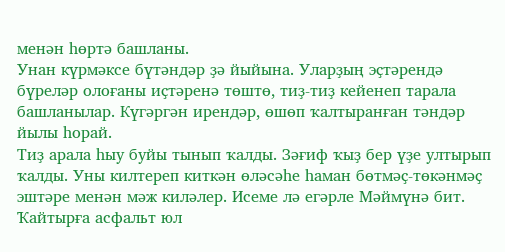менән һөртә башланы.
Унан күрмәксе бүтәндәр ҙә йыйына. Уларҙың эҫтәрендә бүреләр олоғаны иҫтәренә төштө, тиҙ-тиҙ кейенеп тарала башланылар. Күгәргән ирендәр, өшөп ҡалтыранған тәндәр йылы һорай.
Тиҙ арала һыу буйы тынып ҡалды. Зәғиф ҡыҙ бер үҙе ултырып ҡалды. Уны килтереп киткән өләсәһе һаман бөтмәҫ-төкәнмәҫ эштәре менән мәж киләлер. Исеме лә егәрле Мәймүнә бит. Ҡайтырға асфальт юл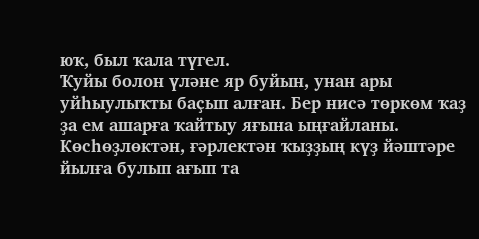юҡ, был ҡала түгел.
Ҡуйы болон үләне яр буйын, унан ары уйһыулыҡты баҫып алған. Бер нисә төркөм ҡаҙ ҙа ем ашарға ҡайтыу яғына ыңғайланы. Көсһөҙлөктән, ғәрлектән ҡыҙҙың күҙ йәштәре йылға булып ағып та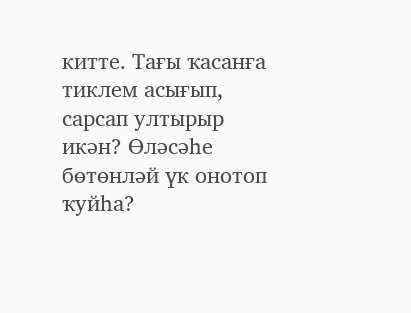китте. Тағы ҡасанға тиклем асығып, сарсап ултырыр икән? Өләсәһе бөтөнләй үк онотоп ҡуйһа?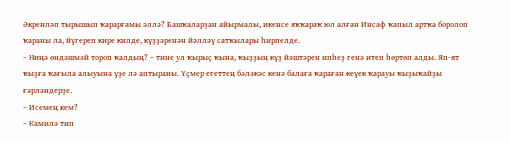Әкренләп тырышып ҡарарғамы әллә? Башҡаларҙан айырмалы, икенсе яҡҡараҡ юл алған Инсаф ҡапыл артҡа боролоп ҡараны ла, йүгереп кире килде, күҙҙәренән йәлләү сатҡылары һирпелде.
– Ниңә өндәшмәй тороп ҡалдың? – тине ул ҡырыҫ ҡына, ҡыҙҙың күҙ йәштәрен ипһеҙ генә итеп һөртөп алды. Яп-ят ҡыҙға ҡағыла алыуына үҙе лә аптыраны. Үҫмер егеттең бәләкәс кенә балаға ҡараған кеүек ҡарауы ҡыҙыҡайҙы ғәрләндерҙе.
– Исемең кем?
– Камилә тип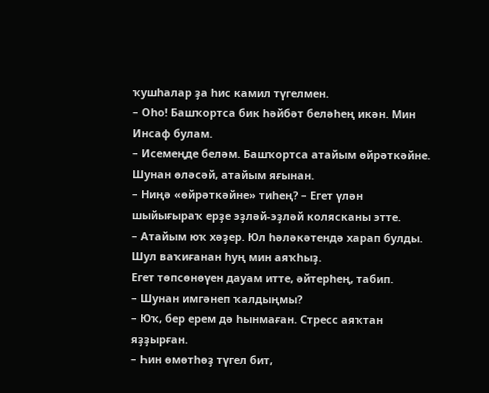ҡушһалар ҙа һис камил түгелмен.
– Оһо! Башҡортса бик һәйбәт беләһең икән. Мин Инсаф булам.
– Исемеңде беләм. Башҡортса атайым өйрәткәйне. Шунан өләсәй, атайым яғынан.
– Ниңә «өйрәткәйне» тиһең? – Егет үлән шыйығыраҡ ерҙе эҙләй-эҙләй колясканы этте.
– Атайым юҡ хәҙер. Юл һәләкәтендә харап булды. Шул ваҡиғанан һуң мин аяҡһыҙ.
Егет төпсөнөүен дауам итте, әйтерһең, табип.
– Шунан имгәнеп ҡалдыңмы?
– Юҡ, бер ерем дә һынмаған. Стресс аяҡтан яҙҙырған.
– Һин өмөтһөҙ түгел бит,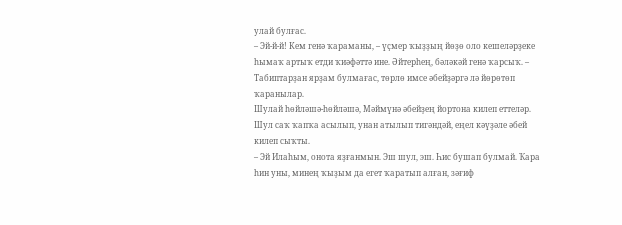улай булғас.
– Эй-й-й! Кем генә ҡараманы, – үҫмер ҡыҙҙың йөҙө оло кешеләрҙеке һымаҡ артыҡ етди ҡиәфәттә ине. Әйтерһең, бәләкәй генә ҡарсыҡ. – Табиптарҙан ярҙам булмағас, төрлө имсе әбейҙәргә лә йөрөтөп ҡаранылар.
Шулай һөйләшә-һөйләшә, Мәймүнә әбейҙең йортона килеп еттеләр. Шул саҡ ҡапҡа асылып, унан атылып тигәндәй, еңел кәүҙәле әбей килеп сыҡты.
– Эй Илаһым, онота яҙғанмын. Эш шул, эш. Һис бушап булмай. Ҡара һин уны, минең ҡыҙым да егет ҡаратып алған, зәғиф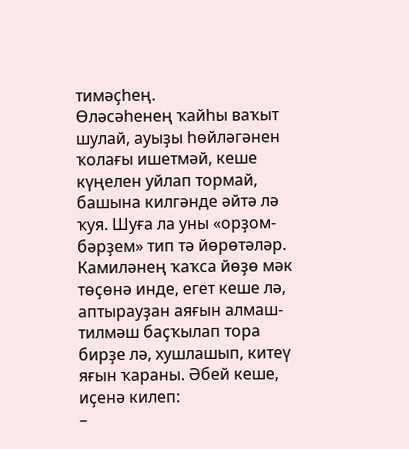тимәҫһең.
Өләсәһенең ҡайһы ваҡыт шулай, ауыҙы һөйләгәнен ҡолағы ишетмәй, кеше күңелен уйлап тормай, башына килгәнде әйтә лә ҡуя. Шуға ла уны «орҙом-бәрҙем» тип тә йөрөтәләр. Камиләнең ҡаҡса йөҙө мәк төҫөнә инде, егет кеше лә, аптырауҙан аяғын алмаш-тилмәш баҫҡылап тора бирҙе лә, хушлашып, китеү яғын ҡараны. Әбей кеше, иҫенә килеп:
–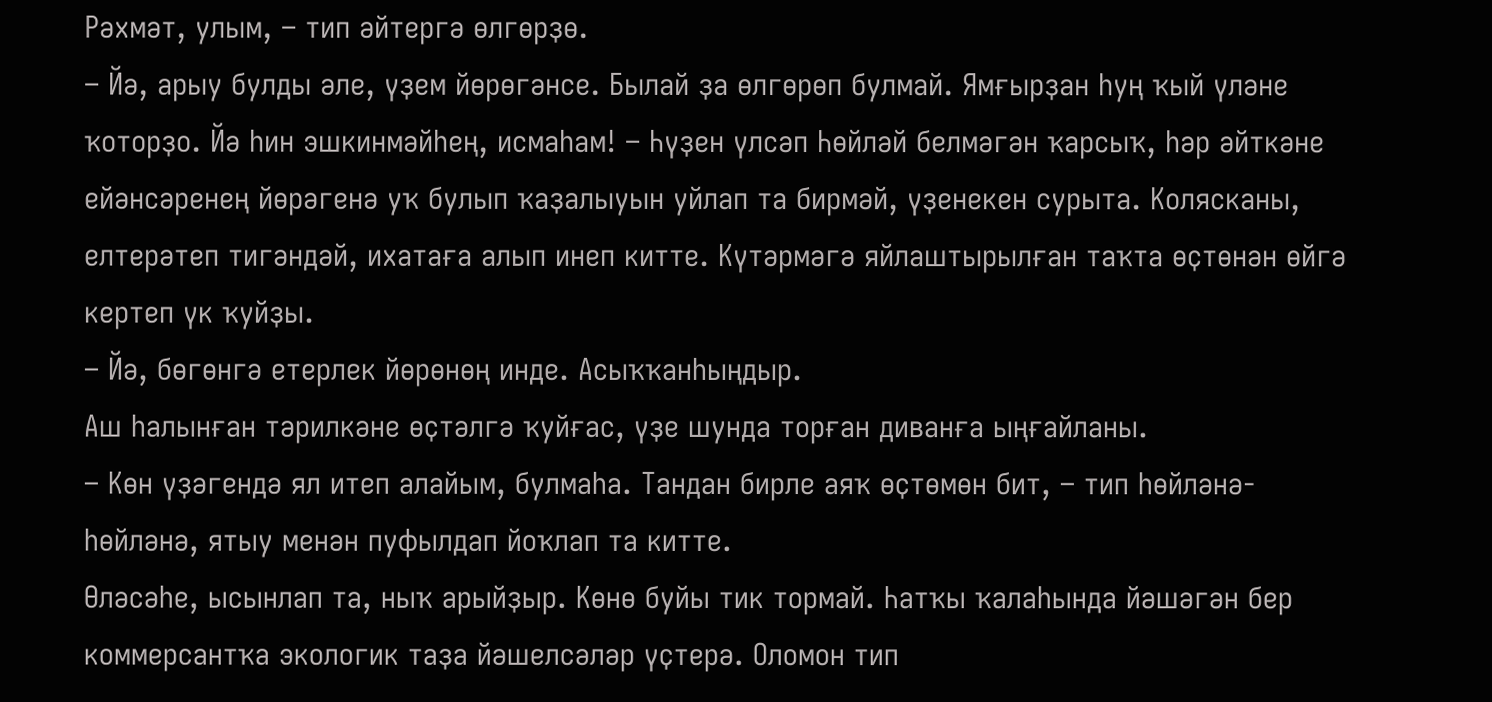Рәхмәт, улым, – тип әйтергә өлгөрҙө.
– Йә, арыу булды әле, үҙем йөрөгәнсе. Былай ҙа өлгөрөп булмай. Ямғырҙан һуң ҡый үләне ҡоторҙо. Йә һин эшкинмәйһең, исмаһам! – Һүҙен үлсәп Һөйләй белмәгән ҡарсыҡ, һәр әйткәне ейәнсәренең йөрәгенә уҡ булып ҡаҙалыуын уйлап та бирмәй, үҙенекен сурыта. Колясканы, елтерәтеп тигәндәй, ихатаға алып инеп китте. Күтәрмәгә яйлаштырылған таҡта өҫтөнән өйгә кертеп үк ҡуйҙы.
– Йә, бөгөнгә етерлек йөрөнөң инде. Асыҡҡанһыңдыр.
Аш һалынған тәрилкәне өҫтәлгә ҡуйғас, үҙе шунда торған диванға ыңғайланы.
– Көн үҙәгендә ял итеп алайым, булмаһа. Тандан бирле аяҡ өҫтөмөн бит, – тип һөйләнә-һөйләнә, ятыу менән пуфылдап йоҡлап та китте.
Өләсәһе, ысынлап та, ныҡ арыйҙыр. Көнө буйы тик тормай. Һатҡы ҡалаһында йәшәгән бер коммерсантҡа экологик таҙа йәшелсәләр үҫтерә. Оломон тип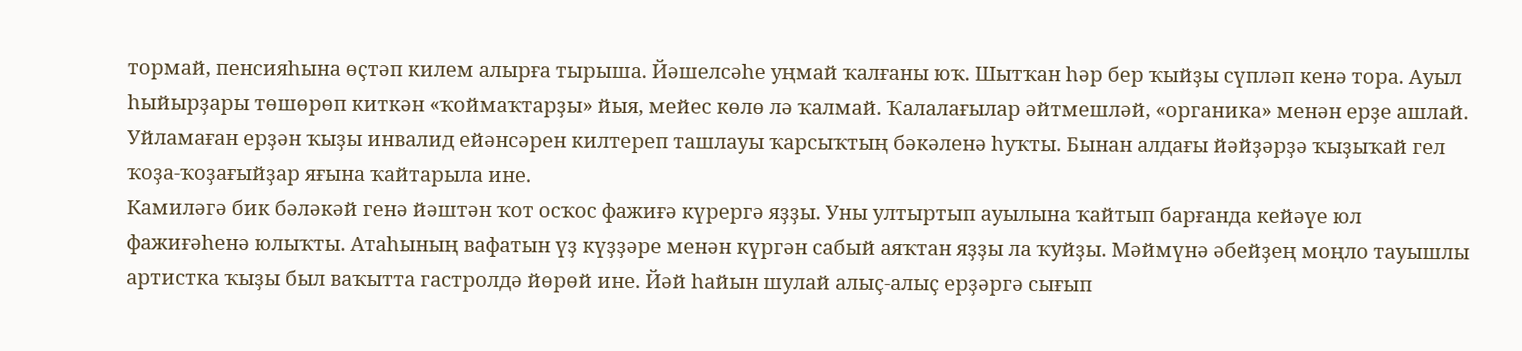тормай, пенсияһына өҫтәп килем алырға тырыша. Йәшелсәһе уңмай ҡалғаны юҡ. Шытҡан һәр бер ҡыйҙы сүпләп кенә тора. Ауыл һыйырҙары төшөрөп киткән «ҡоймаҡтарҙы» йыя, мейес көлө лә ҡалмай. Ҡалалағылар әйтмешләй, «органика» менән ерҙе ашлай. Уйламаған ерҙән ҡыҙы инвалид ейәнсәрен килтереп ташлауы ҡарсыҡтың бәкәленә һуҡты. Бынан алдағы йәйҙәрҙә ҡыҙыҡай гел ҡоҙа-ҡоҙағыйҙар яғына ҡайтарыла ине.
Камиләгә бик бәләкәй генә йәштән ҡот осҡос фажиғә күрергә яҙҙы. Уны ултыртып ауылына ҡайтып барғанда кейәүе юл фажиғәһенә юлыҡты. Атаһының вафатын үҙ күҙҙәре менән күргән сабый аяҡтан яҙҙы ла ҡуйҙы. Мәймүнә әбейҙең моңло тауышлы артистка ҡыҙы был ваҡытта гастролдә йөрөй ине. Йәй һайын шулай алыҫ-алыҫ ерҙәргә сығып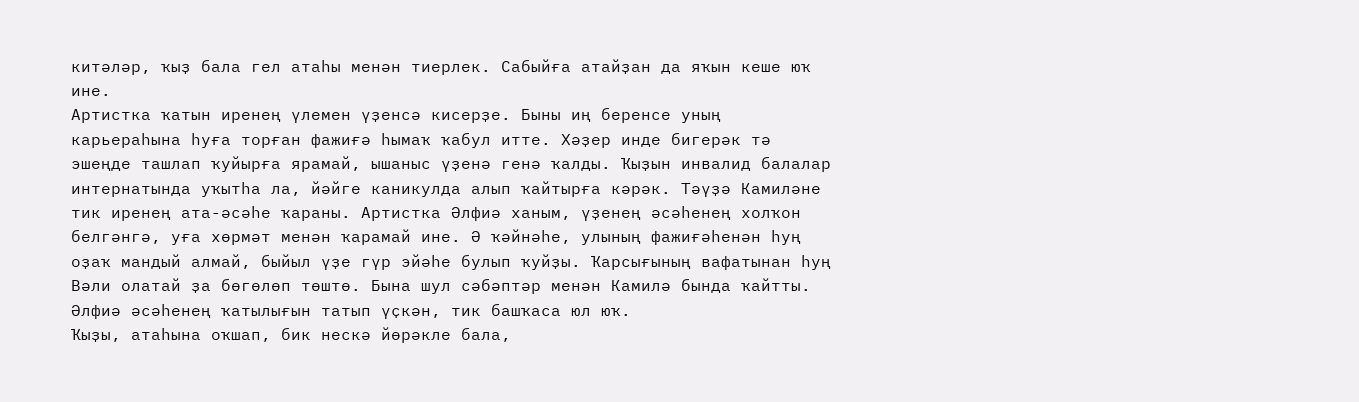китәләр, ҡыҙ бала гел атаһы менән тиерлек. Сабыйға атайҙан да яҡын кеше юҡ ине.
Артистка ҡатын иренең үлемен үҙенсә кисерҙе. Быны иң беренсе уның карьераһына һуға торған фажиғә һымаҡ ҡабул итте. Хәҙер инде бигерәк тә эшеңде ташлап ҡуйырға ярамай, ышаныс үҙенә генә ҡалды. Ҡыҙын инвалид балалар интернатында уҡытһа ла, йәйге каникулда алып ҡайтырға кәрәк. Тәүҙә Камиләне тик иренең ата-әсәһе ҡараны. Артистка Әлфиә ханым, үҙенең әсәһенең холҡон белгәнгә, уға хөрмәт менән ҡарамай ине. Ә ҡәйнәһе, улының фажиғәһенән һуң оҙаҡ мандый алмай, быйыл үҙе гүр эйәһе булып ҡуйҙы. Ҡарсығының вафатынан һуң Вәли олатай ҙа бөгөлөп төштө. Бына шул сәбәптәр менән Камилә бында ҡайтты. Әлфиә әсәһенең ҡатылығын татып үҫкән, тик башҡаса юл юҡ.
Ҡыҙы, атаһына оҡшап, бик нескә йөрәкле бала,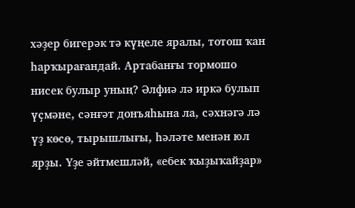хәҙер бигерәк тә күңеле яралы, тотош ҡан һарҡырағандай. Артабанғы тормошо нисек булыр уның? Әлфиә лә иркә булып үҫмәне, сәнғәт донъяһына ла, сәхнәгә лә үҙ көсө, тырышлығы, һәләте менән юл ярҙы. Үҙе әйтмешләй, «ебек ҡыҙыҡайҙар»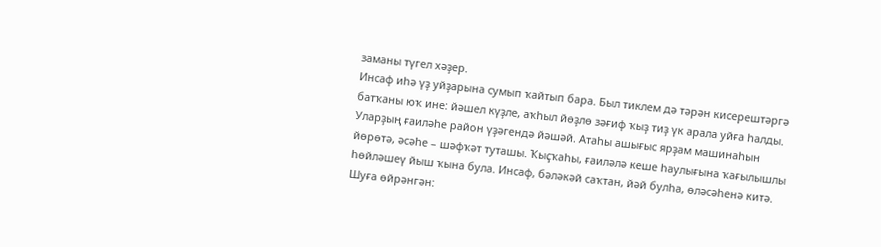заманы түгел хәҙер.
Инсаф иһә үҙ уйҙарына сумып ҡайтып бара. Был тиклем дә тәрән кисерештәргә батҡаны юҡ ине: йәшел күҙле, аҡһыл йөҙлө зәғиф ҡыҙ тиҙ үк арала уйға һалды. Уларҙың ғаиләһе район үҙәгендә йәшәй. Атаһы ашығыс ярҙам машинаһын йөрөтә, әсәһе – шәфҡәт туташы. Ҡыҫҡаһы, ғаиләлә кеше һаулығына ҡағылышлы һөйләшеү йыш ҡына була. Инсаф, бәләкәй саҡтан, йәй булһа, өләсәһенә китә. Шуға өйрәнгән: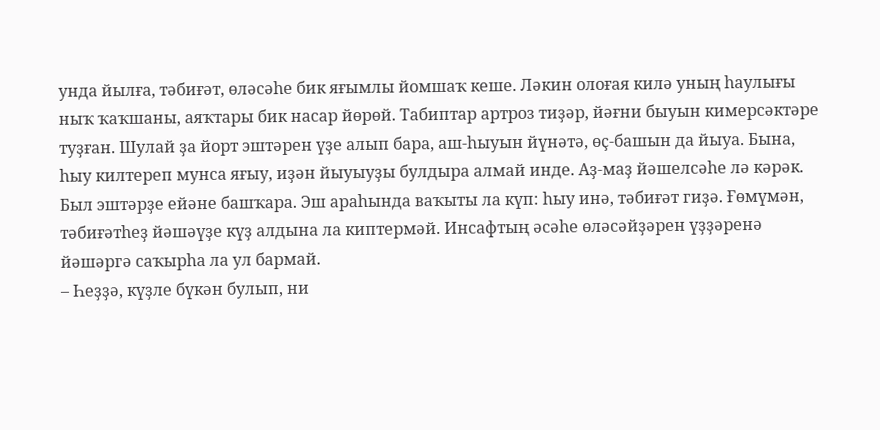унда йылға, тәбиғәт, өләсәһе бик яғымлы йомшаҡ кеше. Ләкин олоғая килә уның һаулығы ныҡ ҡаҡшаны, аяҡтары бик насар йөрөй. Табиптар артроз тиҙәр, йәғни быуын кимерсәктәре туҙған. Шулай ҙа йорт эштәрен үҙе алып бара, аш-һыуын йүнәтә, өҫ-башын да йыуа. Бына, һыу килтереп мунса яғыу, иҙән йыуыуҙы булдыра алмай инде. Аҙ-маҙ йәшелсәһе лә кәрәк. Был эштәрҙе ейәне башҡара. Эш араһында ваҡыты ла күп: һыу инә, тәбиғәт гиҙә. Ғөмүмән, тәбиғәтһеҙ йәшәүҙе күҙ алдына ла киптермәй. Инсафтың әсәһе өләсәйҙәрен үҙҙәренә йәшәргә саҡырһа ла ул бармай.
– Һеҙҙә, күҙле бүкән булып, ни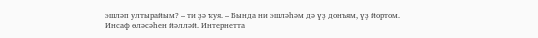эшләп ултырайым? – ти ҙә ҡуя. – Бында ни эшләһәм дә үҙ донъям, үҙ йортом.
Инсаф өләсәһен йәлләй. Интернетта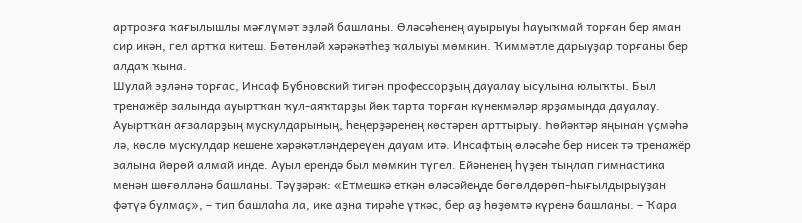артрозға ҡағылышлы мәғлүмәт эҙләй башланы. Өләсәһенең ауырыуы һауыҡмай торған бер яман сир икән, гел артҡа китеш. Бөтөнләй хәрәкәтһеҙ ҡалыуы мөмкин. Ҡиммәтле дарыуҙар торғаны бер алдаҡ ҡына.
Шулай эҙләнә торғас, Инсаф Бубновский тигән профессорҙың дауалау ысулына юлыҡты. Был тренажёр залында ауыртҡан ҡул-аяҡтарҙы йөк тарта торған күнекмәләр ярҙамында дауалау. Ауыртҡан ағзаларҙың мускулдарының, һеңерҙәренең көстәрен арттырыу. Һөйәктәр яңынан үҫмәһә лә, көслө мускулдар кешене хәрәкәтләндереүен дауам итә. Инсафтың өләсәһе бер нисек тә тренажёр залына йөрөй алмай инде. Ауыл ерендә был мөмкин түгел. Ейәненең һүҙен тыңлап гимнастика менән шөғөлләнә башланы. Тәүҙәрәк: «Етмешкә еткән өләсәйеңде бөгөлдөрөп-һығылдырыуҙан фәтүә булмаҫ», – тип башлаһа ла, ике аҙна тирәһе үткәс, бер аҙ һөҙөмтә күренә башланы. – Ҡара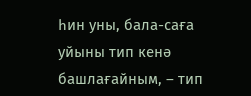һин уны, бала-саға уйыны тип кенә башлағайным, – тип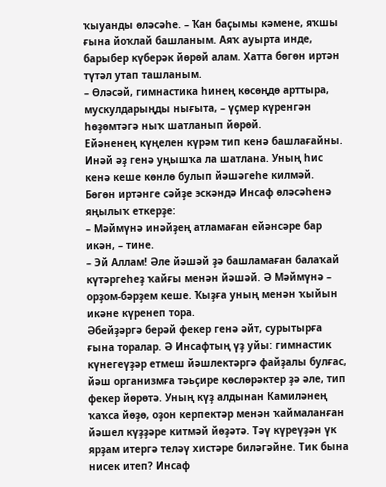ҡыуанды өләсәһе. – Ҡан баҫымы кәмене, яҡшы ғына йоҡлай башланым. Аяҡ ауырта инде, барыбер күберәк йөрөй алам. Хатта бөгөн иртән түтәл утап ташланым.
– Өләсәй, гимнастика һинең көсөңдө арттыра, мускулдарыңды нығыта, – үҫмер күренгән һөҙөмтәгә ныҡ шатланып йөрөй.
Ейәненең күңелен күрәм тип кенә башлағайны. Инәй әҙ генә уңышҡа ла шатлана. Уның һис кенә кеше көнлө булып йәшәгеһе килмәй. Бөгөн иртәнге сәйҙе эскәндә Инсаф өләсәһенә яңылыҡ еткерҙе:
– Мәймүнә инәйҙең атламаған ейәнсәре бар икән, – тине.
– Эй Аллам! Әле йәшәй ҙә башламаған балаҡай күтәргеһеҙ ҡайғы менән йәшәй. Ә Мәймүнә – орҙом-бәрҙем кеше. Ҡыҙға уның менән ҡыйын икәне күренеп тора.
Әбейҙәргә берәй фекер генә әйт, сурытырға ғына торалар. Ә Инсафтың үҙ уйы: гимнастик күнегеүҙәр етмеш йәшлектәргә файҙалы булғас, йәш организмға тәьҫире көслөрәктер ҙә әле, тип фекер йөрөтә. Уның күҙ алдынан Камиләнең ҡаҡса йөҙө, оҙон керпектәр менән ҡаймаланған йәшел күҙҙәре китмәй йөҙәтә. Тәү күреүҙән үк ярҙам итергә теләү хистәре биләгәйне. Тик бына нисек итеп? Инсаф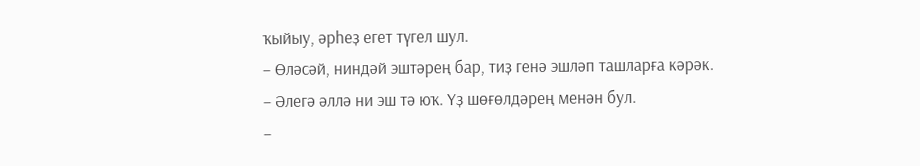ҡыйыу, әрһеҙ егет түгел шул.
– Өләсәй, ниндәй эштәрең бар, тиҙ генә эшләп ташларға кәрәк.
– Әлегә әллә ни эш тә юҡ. Үҙ шөғөлдәрең менән бул.
–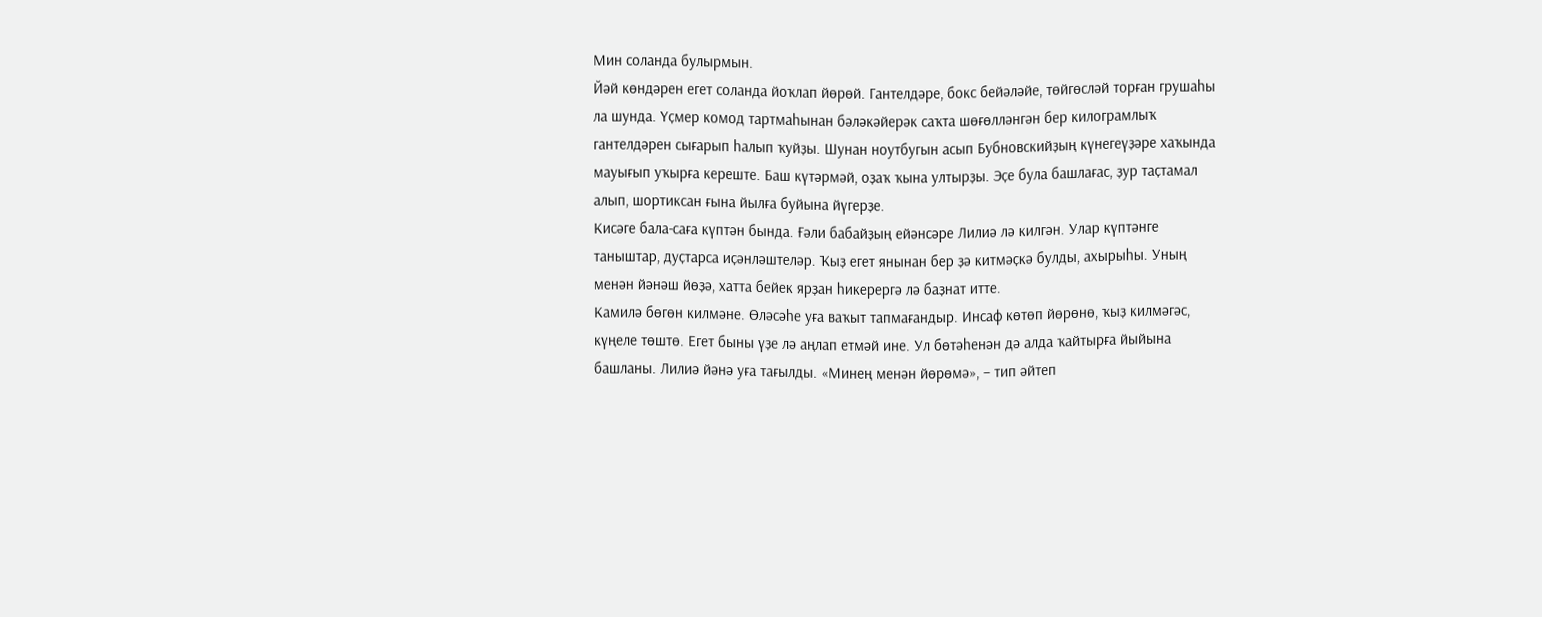Мин соланда булырмын.
Йәй көндәрен егет соланда йоҡлап йөрөй. Гантелдәре, бокс бейәләйе, төйгөсләй торған грушаһы ла шунда. Үҫмер комод тартмаһынан бәләкәйерәк саҡта шөғөлләнгән бер килограмлыҡ гантелдәрен сығарып һалып ҡуйҙы. Шунан ноутбугын асып Бубновскийҙың күнегеүҙәре хаҡында мауығып уҡырға кереште. Баш күтәрмәй, оҙаҡ ҡына ултырҙы. Эҫе була башлағас, ҙур таҫтамал алып, шортиксан ғына йылға буйына йүгерҙе.
Кисәге бала-саға күптән бында. Ғәли бабайҙың ейәнсәре Лилиә лә килгән. Улар күптәнге таныштар, дуҫтарса иҫәнләштеләр. Ҡыҙ егет янынан бер ҙә китмәҫкә булды, ахырыһы. Уның менән йәнәш йөҙә, хатта бейек ярҙан һикерергә лә баҙнат итте.
Камилә бөгөн килмәне. Өләсәһе уға ваҡыт тапмағандыр. Инсаф көтөп йөрөнө, ҡыҙ килмәгәс, күңеле төштө. Егет быны үҙе лә аңлап етмәй ине. Ул бөтәһенән дә алда ҡайтырға йыйына башланы. Лилиә йәнә уға тағылды. «Минең менән йөрөмә», – тип әйтеп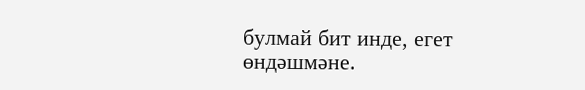булмай бит инде, егет өндәшмәне.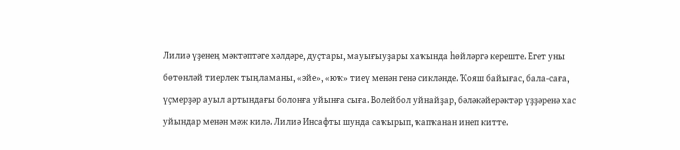Лилиә үҙенең мәктәптәге хәлдәре, дуҫтары, мауығыуҙары хаҡында һөйләргә кереште. Егет уны бөтөнләй тиерлек тыңламаны, «эйе», «юҡ» тиеү менән генә сикләнде. Ҡояш байығас, бала-саға, үҫмерҙәр ауыл артындағы болонға уйынға сыға. Волейбол уйнайҙар, бәләкәйерәктәр үҙҙәренә хас уйындар менән мәж килә. Лилиә Инсафты шунда саҡырып, ҡапҡанан инеп китте.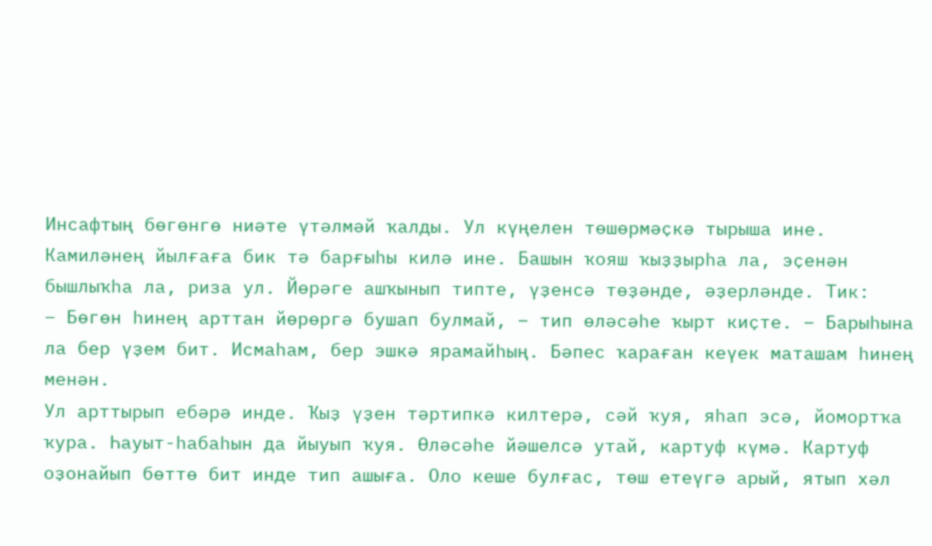Инсафтың бөгөнгө ниәте үтәлмәй ҡалды. Ул күңелен төшөрмәҫкә тырыша ине.
Камиләнең йылғаға бик тә барғыһы килә ине. Башын ҡояш ҡыҙҙырһа ла, эҫенән бышлыҡһа ла, риза ул. Йөрәге ашҡынып типте, үҙенсә төҙәнде, әҙерләнде. Тик:
– Бөгөн һинең арттан йөрөргә бушап булмай, – тип өләсәһе ҡырт киҫте. – Барыһына ла бер үҙем бит. Исмаһам, бер эшкә ярамайһың. Бәпес ҡараған кеүек маташам һинең менән.
Ул арттырып ебәрә инде. Ҡыҙ үҙен тәртипкә килтерә, сәй ҡуя, яһап эсә, йомортҡа ҡура. Һауыт-һабаһын да йыуып ҡуя. Өләсәһе йәшелсә утай, картуф күмә. Картуф оҙонайып бөттө бит инде тип ашыға. Оло кеше булғас, төш етеүгә арый, ятып хәл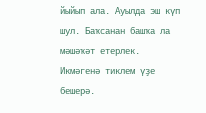йыйып ала. Ауылда эш күп шул. Баҡсанан башҡа ла мәшәҡәт етерлек. Икмәгенә тиклем үҙе бешерә.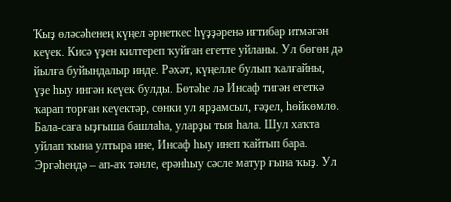Ҡыҙ өләсәһенең күңел әрнеткес һүҙҙәренә иғтибар итмәгән кеүек. Кисә үҙен килтереп ҡуйған егетте уйланы. Ул бөгөн дә йылға буйындалыр инде. Рәхәт, күңелле булып ҡалғайны, үҙе һыу ингән кеүек булды. Бөтәһе лә Инсаф тигән егеткә ҡарап торған кеүектәр, сөнки ул ярҙамсыл, ғәҙел, һөйкөмлө. Бала-саға ыҙғыша башлаһа, уларҙы тыя һала. Шул хаҡта уйлап ҡына ултыра ине, Инсаф һыу инеп ҡайтып бара. Эргәһендә – ап-аҡ тәнле, ерәнһыу сәсле матур ғына ҡыҙ. Ул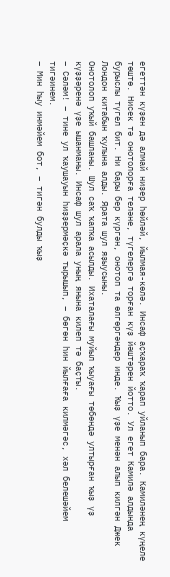егеттән күҙен дә алмай ниҙер һөйләй, йылмая-көлә. Инсаф аҫҡараҡ ҡарап уйланып бара. Камиләнең күңеле төштө. Нисек тә онотолорға теләне, түгелергә торған күҙ йәштәрен йотто. Ул егет Камилә алдында бурыслы түгел бит. Ни бары бер күргән, онотоп та өлгөргәндер инде. Ҡыҙ үҙе менән алып килгән Джек Лондон китабын ҡулына алды. Ярата шул яҙыусыны.
Онотолоп уҡый башланы. Шул саҡ ҡапҡа асылды. Ихаталағы муйыл ҡыуағы төбөндә ултырған ҡыҙ үҙ күҙҙәренә үҙе ышанманы. Инсаф шул арала уның янына килеп тә баҫты.
– Сәләм! – тине ул ҡаушауын һиҙҙермәҫкә тырышып, – бөгөн һин йылғаға килмәгәс, хәл белешәйем тигәинем.
– Мин һыу инмәйем бот, – тигән булды ҡыҙ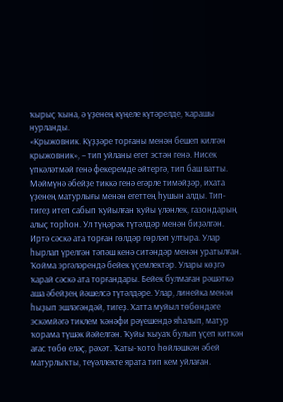ҡырыҫ ҡына, ә үҙенең күңеле күтәрелде, ҡарашы нурланды.
«Крыжовник. Күҙҙәре торғаны менән бешеп килгән крыжовник», – тип уйланы егет эстән генә. Нисек үпкәләтмәй генә фекеремде әйтергә, тип баш ватты.
Мәймүнә әбейҙе тиккә генә егәрле тимәйҙәр, ихата үҙенең матурлығы менән егеттең һушын алды. Тип-тигеҙ итеп сабып ҡуйылған ҡуйы үләнлек, газондарың алыҫ торһон. Ул түңәрәк түтәлдәр менән биҙәлгән. Иртә сәскә ата торған гөлдәр гөрләп ултыра. Улар һырлап үрелгән тәпәш кенә ситәндәр менән уратылған. Ҡойма эргәләрендә бейек үҫемлектәр. Улары көҙгә ҡарай сәскә ата торғандары. Бейек булмаған рәшәткә аша әбейҙең йәшелсә түтәлдәре. Улар, линейка менән һыҙып эшләгәндәй, тигеҙ. Хатта муйыл төбөндәге эскәмйәгә тиклем ҡәнәфи рәүешендә яһалып, матур ҡорама түшәк йәйелгән. Ҡуйы ҡыуаҡ булып үҫеп киткән ағас төбө еләҫ, рәхәт. Ҡаты-ҡото һөйләшкән әбей матурлыҡты, теүәллекте ярата тип кем уйлаған.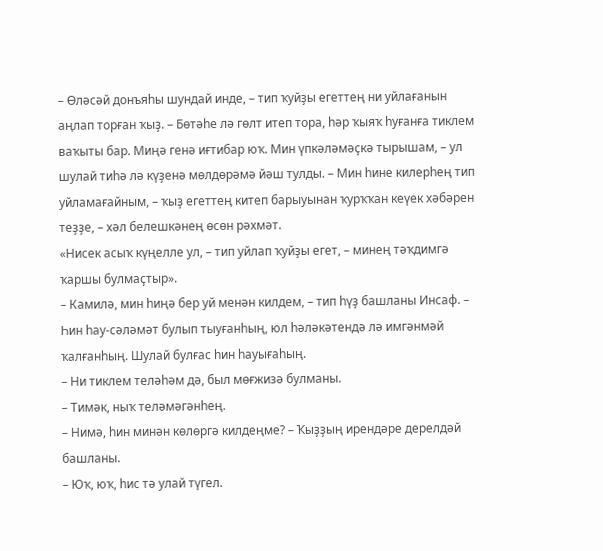– Өләсәй донъяһы шундай инде, – тип ҡуйҙы егеттең ни уйлағанын аңлап торған ҡыҙ. – Бөтәһе лә гөлт итеп тора, һәр ҡыяҡ һуғанға тиклем ваҡыты бар. Миңә генә иғтибар юҡ. Мин үпкәләмәҫкә тырышам, – ул шулай тиһә лә күҙенә мөлдөрәмә йәш тулды. – Мин һине килерһең тип уйламағайным, – ҡыҙ егеттең китеп барыуынан ҡурҡҡан кеүек хәбәрен теҙҙе, – хәл белешкәнең өсөн рәхмәт.
«Нисек асыҡ күңелле ул, – тип уйлап ҡуйҙы егет, – минең тәҡдимгә ҡаршы булмаҫтыр».
– Камилә, мин һиңә бер уй менән килдем, – тип һүҙ башланы Инсаф. – Һин һау-сәләмәт булып тыуғанһың, юл һәләкәтендә лә имгәнмәй ҡалғанһың. Шулай булғас һин һауығаһың.
– Ни тиклем теләһәм дә, был мөғжизә булманы.
– Тимәк, ныҡ теләмәгәнһең.
– Нимә, һин минән көлөргә килдеңме? – Ҡыҙҙың ирендәре дерелдәй башланы.
– Юҡ, юҡ, һис тә улай түгел.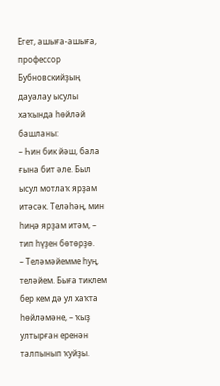Егет, ашыға-ашыға, профессор Бубновскийҙың дауалау ысулы хаҡында һөйләй башланы:
– Һин бик йәш, бала ғына бит әле. Был ысул мотлаҡ ярҙам итәсәк. Теләһәң, мин һиңә ярҙам итәм, – тип һүҙен бөтөрҙө.
– Теләмәйемме һуң, теләйем. Быға тиклем бер кем дә ул хаҡта һөйләмәне, – ҡыҙ ултырған еренән талпынып ҡуйҙы.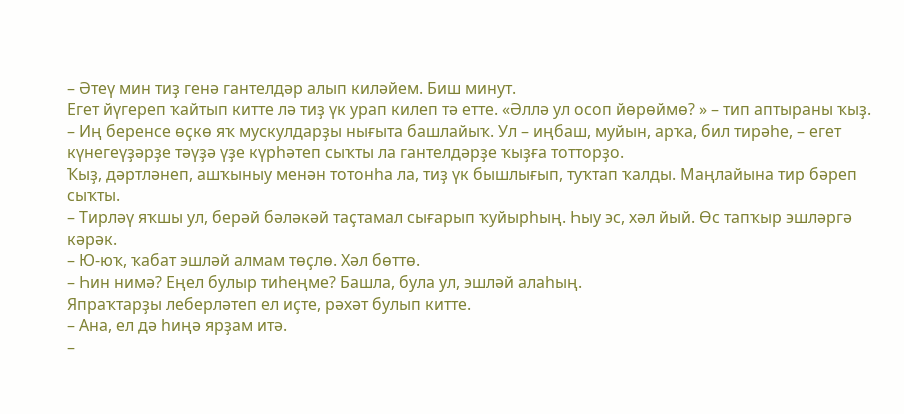– Әтеү мин тиҙ генә гантелдәр алып киләйем. Биш минут.
Егет йүгереп ҡайтып китте лә тиҙ үк урап килеп тә етте. «Әллә ул осоп йөрөймө? » – тип аптыраны ҡыҙ.
– Иң беренсе өҫкө яҡ мускулдарҙы нығыта башлайыҡ. Ул – иңбаш, муйын, арҡа, бил тирәһе, – егет күнегеүҙәрҙе тәүҙә үҙе күрһәтеп сыҡты ла гантелдәрҙе ҡыҙға тотторҙо.
Ҡыҙ, дәртләнеп, ашҡыныу менән тотонһа ла, тиҙ үк бышлығып, туҡтап ҡалды. Маңлайына тир бәреп сыҡты.
– Тирләү яҡшы ул, берәй бәләкәй таҫтамал сығарып ҡуйырһың. Һыу эс, хәл йый. Өс тапҡыр эшләргә кәрәк.
– Ю-юҡ, ҡабат эшләй алмам төҫлө. Хәл бөттө.
– Һин нимә? Еңел булыр тиһеңме? Башла, була ул, эшләй алаһың.
Япраҡтарҙы леберләтеп ел иҫте, рәхәт булып китте.
– Ана, ел дә һиңә ярҙам итә.
–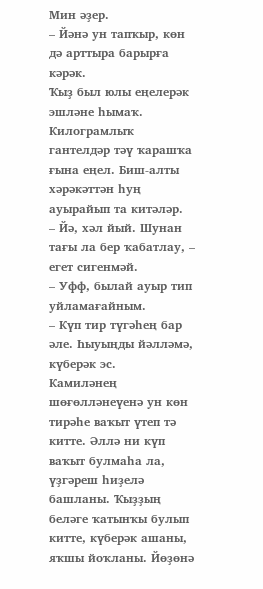Мин әҙер.
– Йәнә ун тапҡыр, көн дә арттыра барырға кәрәк.
Ҡыҙ был юлы еңелерәк эшләне һымаҡ. Килограмлыҡ гантелдәр тәү ҡарашҡа ғына еңел. Биш-алты хәрәкәттән һуң ауырайып та китәләр.
– Йә, хәл йый. Шунан тағы ла бер ҡабатлау, – егет сигенмәй.
– Уфф, былай ауыр тип уйламағайным.
– Күп тир түгәһең бар әле. Һыуыңды йәлләмә, күберәк эс.
Камиләнең шөғөлләнеүенә ун көн тирәһе ваҡыт үтеп тә китте. Әллә ни күп ваҡыт булмаһа ла, үҙгәреш һиҙелә башланы. Ҡыҙҙың беләге ҡатынҡы булып китте, күберәк ашаны, яҡшы йоҡланы. Йөҙөнә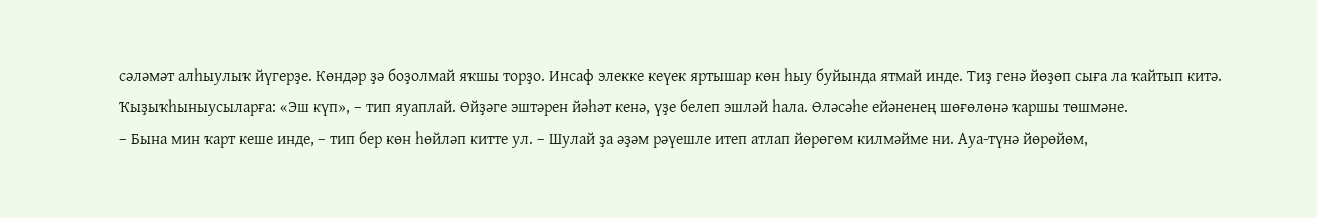сәләмәт алһыулыҡ йүгерҙе. Көндәр ҙә боҙолмай яҡшы торҙо. Инсаф элекке кеүек яртышар көн һыу буйында ятмай инде. Тиҙ генә йөҙөп сыға ла ҡайтып китә. Ҡыҙыҡһыныусыларға: «Эш күп», – тип яуаплай. Өйҙәге эштәрен йәһәт кенә, үҙе белеп эшләй һала. Өләсәһе ейәненең шөғөлөнә ҡаршы төшмәне.
– Бына мин ҡарт кеше инде, – тип бер көн һөйләп китте ул. – Шулай ҙа әҙәм рәүешле итеп атлап йөрөгөм килмәйме ни. Ауа-түнә йөрөйөм,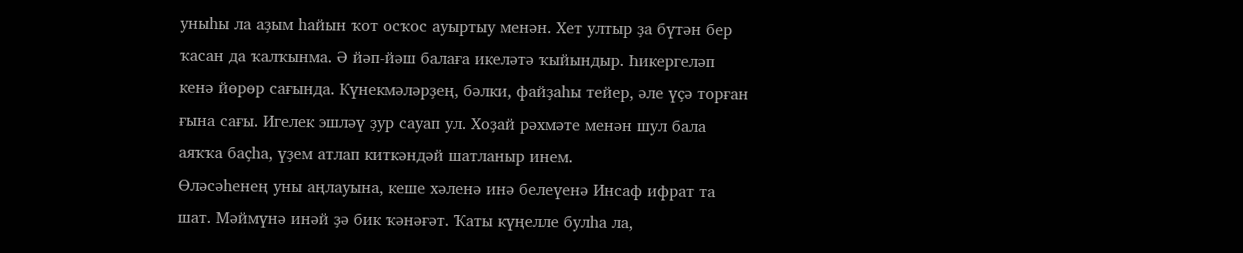уныһы ла аҙым һайын ҡот осҡос ауыртыу менән. Хет ултыр ҙа бүтән бер ҡасан да ҡалҡынма. Ә йәп-йәш балаға икеләтә ҡыйындыр. Һикергеләп кенә йөрөр сағында. Күнекмәләрҙең, бәлки, файҙаһы тейер, әле үҫә торған ғына сағы. Игелек эшләү ҙур сауап ул. Хоҙай рәхмәте менән шул бала аяҡҡа баҫһа, үҙем атлап киткәндәй шатланыр инем.
Өләсәһенең уны аңлауына, кеше хәленә инә белеүенә Инсаф ифрат та шат. Мәймүнә инәй ҙә бик ҡәнәғәт. Ҡаты күңелле булһа ла,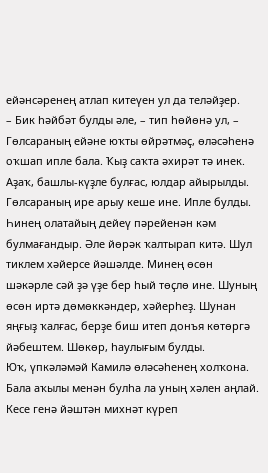ейәнсәренең атлап китеүен ул да теләйҙер.
– Бик һәйбәт булды әле, – тип һөйөнә ул, – Гөлсараның ейәне юҡты өйрәтмәҫ, өләсәһенә оҡшап ипле бала. Ҡыҙ саҡта әхирәт тә инек. Аҙаҡ, башлы-күҙле булғас, юлдар айырылды. Гөлсараның ире арыу кеше ине. Ипле булды. Һинең олатайың дейеү пәрейенән кәм булмағандыр. Әле йөрәк ҡалтырап китә. Шул тиклем хәйерсе йәшәлде. Минең өсөн шәкәрле сәй ҙә үҙе бер һый төҫлө ине. Шуның өсөн иртә дөмөккәндер, хәйерһеҙ. Шунан яңғыҙ ҡалғас, берҙе биш итеп донъя көтөргә йәбештем. Шөкөр, һаулығым булды.
Юҡ, үпкәләмәй Камилә өләсәһенең холҡона. Бала аҡылы менән булһа ла уның хәлен аңлай. Кесе генә йәштән михнәт күреп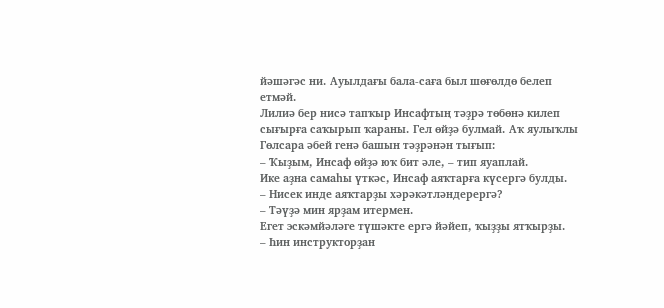йәшәгәс ни. Ауылдағы бала-саға был шөғөлдө белеп етмәй.
Лилиә бер нисә тапҡыр Инсафтың тәҙрә төбөнә килеп сығырға саҡырып ҡараны. Гел өйҙә булмай. Аҡ яулыҡлы Гөлсара әбей генә башын тәҙрәнән тығып:
– Ҡыҙым, Инсаф өйҙә юҡ бит әле, – тип яуаплай.
Ике аҙна самаһы үткәс, Инсаф аяҡтарға күсергә булды.
– Нисек инде аяҡтарҙы хәрәкәтләндерергә?
– Тәүҙә мин ярҙам итермен.
Егет эскәмйәләге түшәкте ергә йәйеп, ҡыҙҙы ятҡырҙы.
– Һин инструкторҙан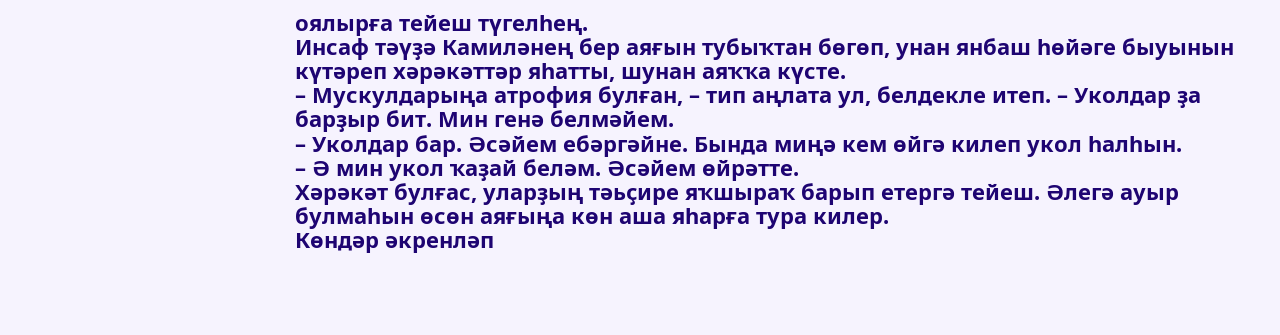оялырға тейеш түгелһең.
Инсаф тәүҙә Камиләнең бер аяғын тубыҡтан бөгөп, унан янбаш һөйәге быуынын күтәреп хәрәкәттәр яһатты, шунан аяҡҡа күсте.
– Мускулдарыңа атрофия булған, – тип аңлата ул, белдекле итеп. – Уколдар ҙа барҙыр бит. Мин генә белмәйем.
– Уколдар бар. Әсәйем ебәргәйне. Бында миңә кем өйгә килеп укол һалһын.
– Ә мин укол ҡаҙай беләм. Әсәйем өйрәтте.
Хәрәкәт булғас, уларҙың тәьҫире яҡшыраҡ барып етергә тейеш. Әлегә ауыр булмаһын өсөн аяғыңа көн аша яһарға тура килер.
Көндәр әкренләп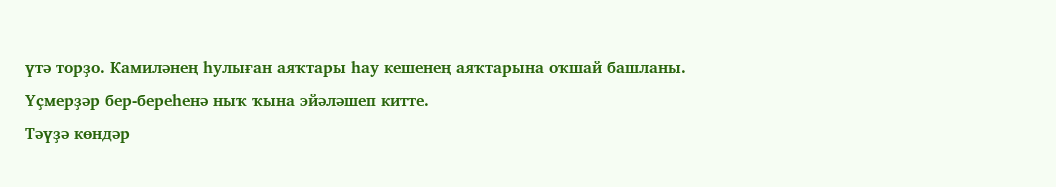үтә торҙо. Камиләнең һулыған аяҡтары һау кешенең аяҡтарына оҡшай башланы.
Үҫмерҙәр бер-береһенә ныҡ ҡына эйәләшеп китте.
Тәүҙә көндәр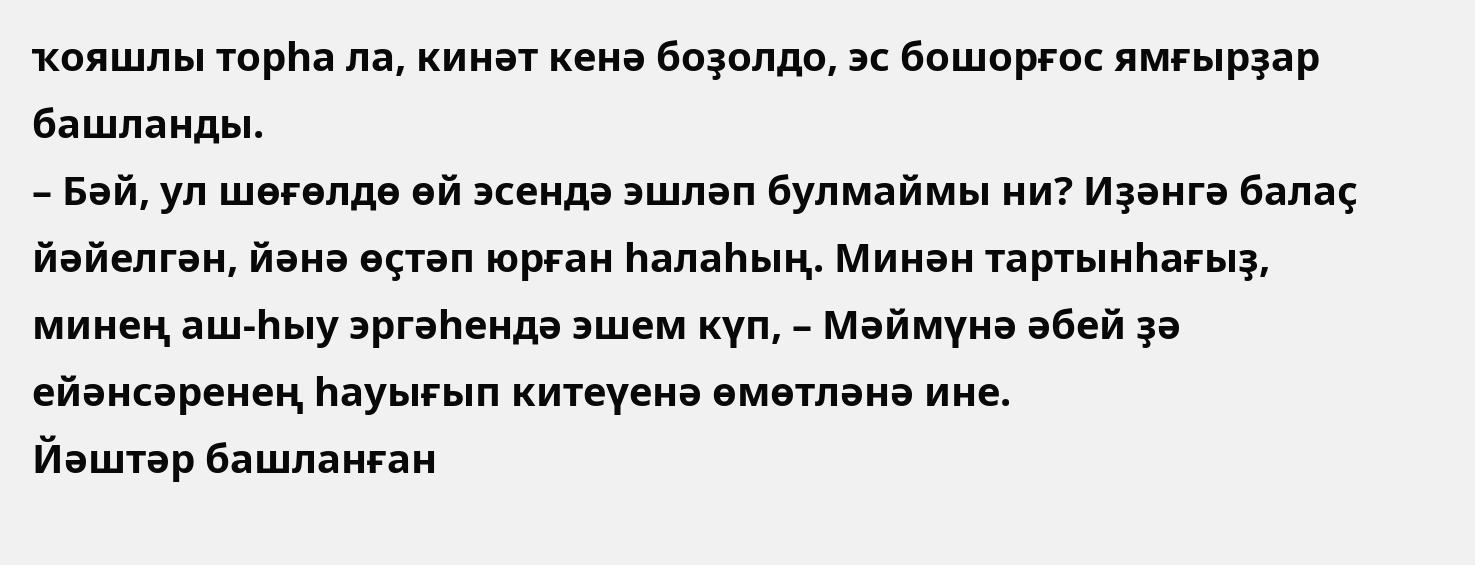ҡояшлы торһа ла, кинәт кенә боҙолдо, эс бошорғос ямғырҙар башланды.
– Бәй, ул шөғөлдө өй эсендә эшләп булмаймы ни? Иҙәнгә балаҫ йәйелгән, йәнә өҫтәп юрған һалаһың. Минән тартынһағыҙ, минең аш-һыу эргәһендә эшем күп, – Мәймүнә әбей ҙә ейәнсәренең һауығып китеүенә өмөтләнә ине.
Йәштәр башланған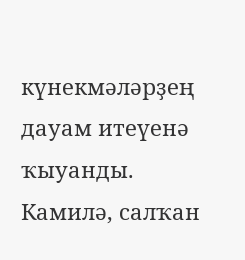күнекмәләрҙең дауам итеүенә ҡыуанды. Камилә, салҡан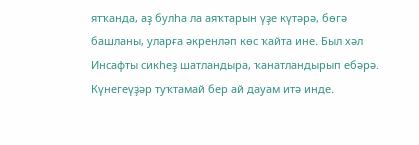ятҡанда, аҙ булһа ла аяҡтарын үҙе күтәрә, бөгә башланы, уларға әкренләп көс ҡайта ине. Был хәл Инсафты сикһеҙ шатландыра, ҡанатландырып ебәрә. Күнегеүҙәр туҡтамай бер ай дауам итә инде.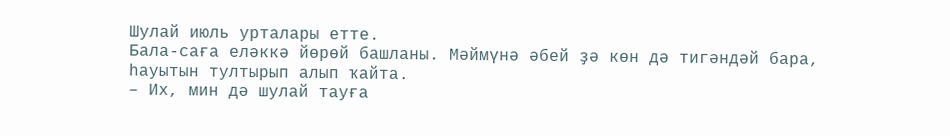Шулай июль урталары етте.
Бала-саға еләккә йөрөй башланы. Мәймүнә әбей ҙә көн дә тигәндәй бара, һауытын тултырып алып ҡайта.
– Их, мин дә шулай тауға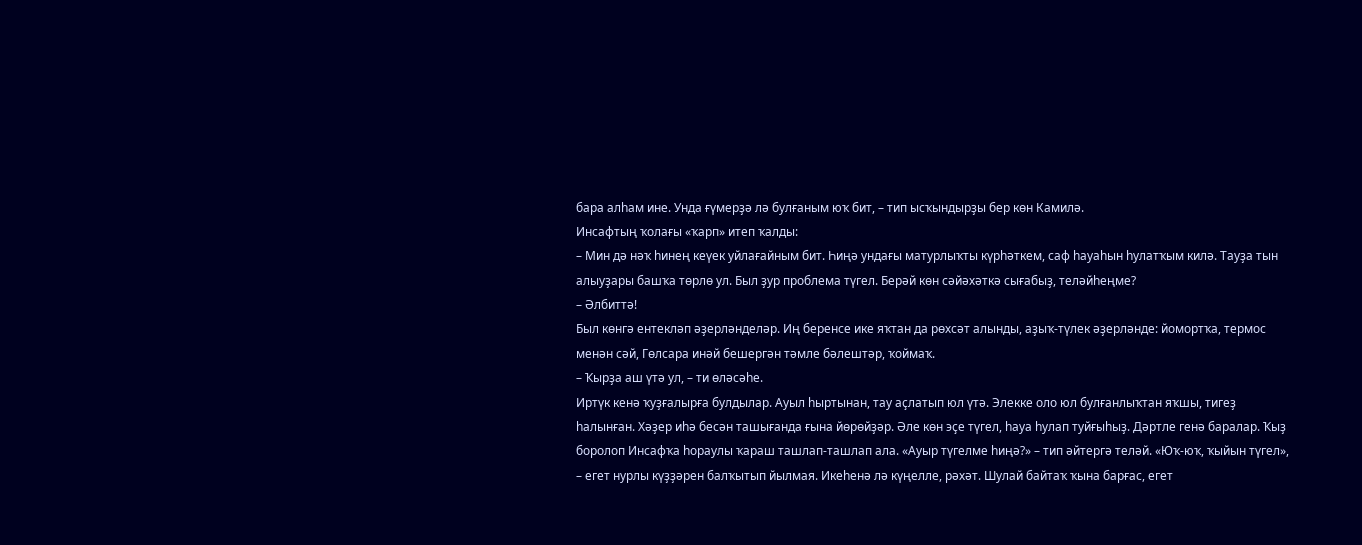бара алһам ине. Унда ғүмерҙә лә булғаным юҡ бит, – тип ысҡындырҙы бер көн Камилә.
Инсафтың ҡолағы «ҡарп» итеп ҡалды:
– Мин дә нәҡ һинең кеүек уйлағайным бит. Һиңә ундағы матурлыҡты күрһәткем, саф һауаһын һулатҡым килә. Тауҙа тын алыуҙары башҡа төрлө ул. Был ҙур проблема түгел. Берәй көн сәйәхәткә сығабыҙ, теләйһеңме?
– Әлбиттә!
Был көнгә ентекләп әҙерләнделәр. Иң беренсе ике яҡтан да рөхсәт алынды, аҙыҡ-түлек әҙерләнде: йомортҡа, термос менән сәй, Гөлсара инәй бешергән тәмле бәлештәр, ҡоймаҡ.
– Ҡырҙа аш үтә ул, – ти өләсәһе.
Иртүк кенә ҡуҙғалырға булдылар. Ауыл һыртынан, тау аҫлатып юл үтә. Элекке оло юл булғанлыҡтан яҡшы, тигеҙ һалынған. Хәҙер иһә бесән ташығанда ғына йөрөйҙәр. Әле көн эҫе түгел, һауа һулап туйғыһыҙ. Дәртле генә баралар. Ҡыҙ боролоп Инсафҡа һораулы ҡараш ташлап-ташлап ала. «Ауыр түгелме һиңә?» – тип әйтергә теләй. «Юҡ-юҡ, ҡыйын түгел», – егет нурлы күҙҙәрен балҡытып йылмая. Икеһенә лә күңелле, рәхәт. Шулай байтаҡ ҡына барғас, егет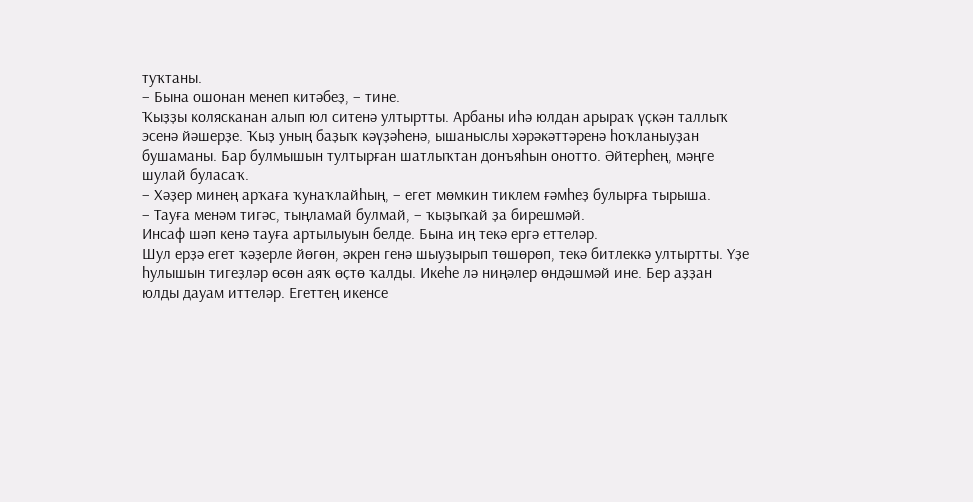туҡтаны.
– Бына ошонан менеп китәбеҙ, – тине.
Ҡыҙҙы колясканан алып юл ситенә ултыртты. Арбаны иһә юлдан арыраҡ үҫкән таллыҡ эсенә йәшерҙе. Ҡыҙ уның баҙыҡ кәүҙәһенә, ышаныслы хәрәкәттәренә һоҡланыуҙан бушаманы. Бар булмышын тултырған шатлыҡтан донъяһын онотто. Әйтерһең, мәңге шулай буласаҡ.
– Хәҙер минең арҡаға ҡунаҡлайһың, – егет мөмкин тиклем ғәмһеҙ булырға тырыша.
– Тауға менәм тигәс, тыңламай булмай, – ҡыҙыҡай ҙа бирешмәй.
Инсаф шәп кенә тауға артылыуын белде. Бына иң текә ергә еттеләр.
Шул ерҙә егет ҡәҙерле йөгөн, әкрен генә шыуҙырып төшөрөп, текә битлеккә ултыртты. Үҙе һулышын тигеҙләр өсөн аяҡ өҫтө ҡалды. Икеһе лә ниңәлер өндәшмәй ине. Бер аҙҙан юлды дауам иттеләр. Егеттең икенсе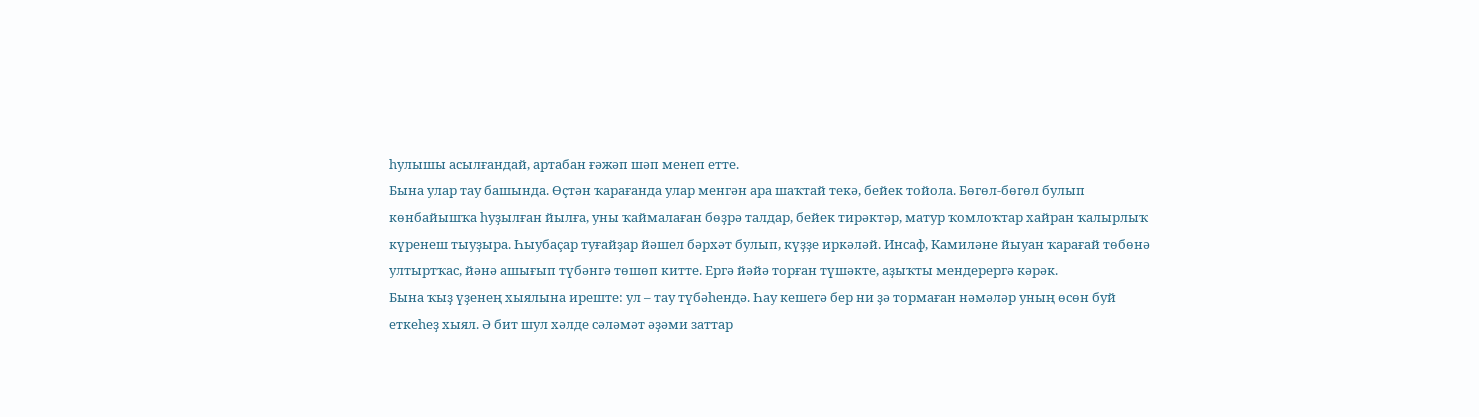һулышы асылғандай, артабан ғәжәп шәп менеп етте.
Бына улар тау башында. Өҫтән ҡарағанда улар менгән ара шаҡтай текә, бейек тойола. Бөгөл-бөгөл булып көнбайышҡа һуҙылған йылға, уны ҡаймалаған бөҙрә талдар, бейек тирәктәр, матур ҡомлоҡтар хайран ҡалырлыҡ күренеш тыуҙыра. Һыубаҫар туғайҙар йәшел бәрхәт булып, күҙҙе иркәләй. Инсаф, Камиләне йыуан ҡарағай төбөнә ултыртҡас, йәнә ашығып түбәнгә төшөп китте. Ергә йәйә торған түшәкте, аҙыҡты мендерергә кәрәк.
Бына ҡыҙ үҙенең хыялына иреште: ул – тау түбәһендә. Һау кешегә бер ни ҙә тормаған нәмәләр уның өсөн буй еткеһеҙ хыял. Ә бит шул хәлде сәләмәт әҙәми заттар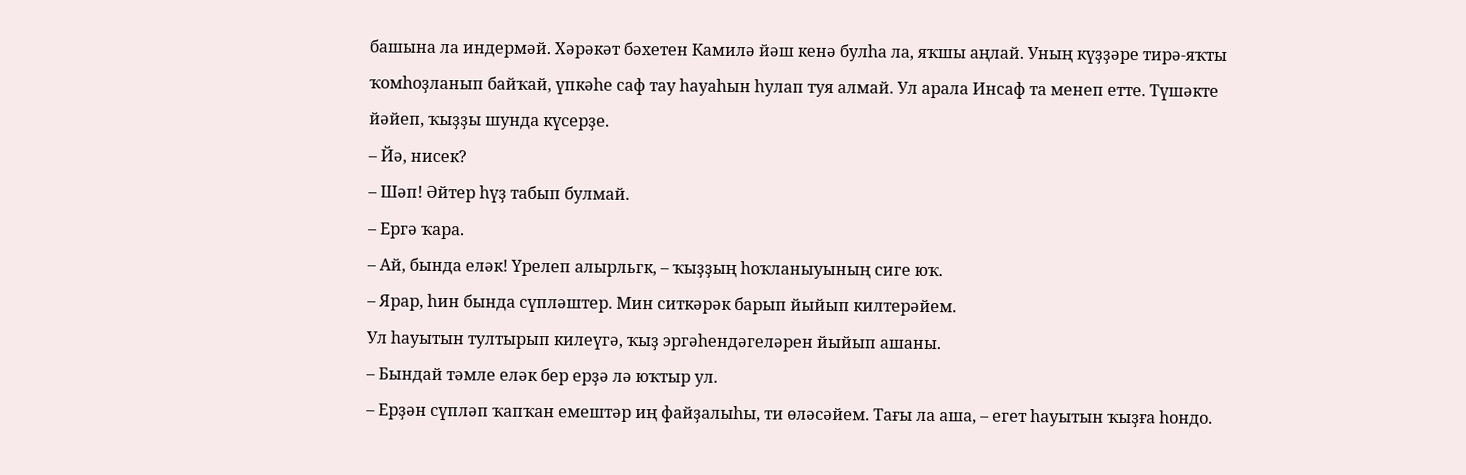башына ла индермәй. Хәрәкәт бәхетен Камилә йәш кенә булһа ла, яҡшы аңлай. Уның күҙҙәре тирә-яҡты ҡомһоҙланып байҡай, үпкәһе саф тау һауаһын һулап туя алмай. Ул арала Инсаф та менеп етте. Түшәкте йәйеп, ҡыҙҙы шунда күсерҙе.
– Йә, нисек?
– Шәп! Әйтер һүҙ табып булмай.
– Ергә ҡара.
– Ай, бында еләк! Үрелеп алырльгк, – ҡыҙҙың һоҡланыуының сиге юҡ.
– Ярар, һин бында сүпләштер. Мин ситкәрәк барып йыйып килтерәйем.
Ул һауытын тултырып килеүгә, ҡыҙ эргәһендәгеләрен йыйып ашаны.
– Бындай тәмле еләк бер ерҙә лә юҡтыр ул.
– Ерҙән сүпләп ҡапҡан емештәр иң файҙалыһы, ти өләсәйем. Тағы ла аша, – егет һауытын ҡыҙға һондо.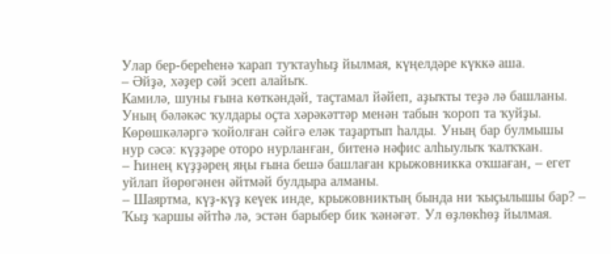Улар бер-береһенә ҡарап туҡтауһыҙ йылмая, күңелдәре күккә аша.
– Әйҙә, хәҙер сәй эсеп алайыҡ.
Камилә, шуны ғына көткәндәй, таҫтамал йәйеп, аҙыҡты теҙә лә башланы. Уның бәләкәс ҡулдары оҫта хәрәкәттәр менән табын ҡороп та ҡуйҙы. Көрөшкәләргә ҡойолған сәйгә еләк таҙартып һалды. Уның бар булмышы нур сәсә: күҙҙәре оторо нурланған, битенә нәфис алһыулыҡ ҡалҡҡан.
– Һинең күҙҙәрең яңы ғына бешә башлаған крыжовникка оҡшаған, – егет уйлап йөрөгәнен әйтмәй булдыра алманы.
– Шаяртма, күҙ-күҙ кеүек инде, крыжовниктың бында ни ҡыҫылышы бар? – Ҡыҙ ҡаршы әйтһә лә, эстән барыбер бик ҡәнәғәт. Ул өҙлөкһөҙ йылмая.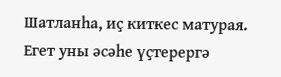Шатланһа, иҫ киткес матурая. Егет уны әсәһе үҫтерергә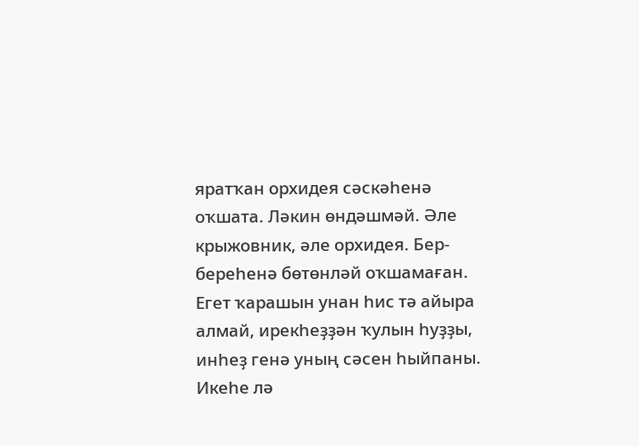яратҡан орхидея сәскәһенә оҡшата. Ләкин өндәшмәй. Әле крыжовник, әле орхидея. Бер-береһенә бөтөнләй оҡшамаған.
Егет ҡарашын унан һис тә айыра алмай, ирекһеҙҙән ҡулын һуҙҙы, инһеҙ генә уның сәсен һыйпаны. Икеһе лә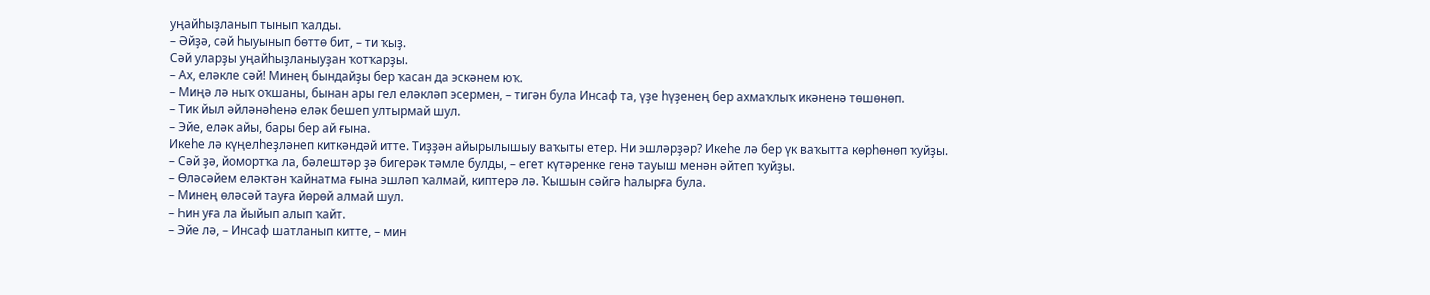уңайһыҙланып тынып ҡалды.
– Әйҙә, сәй һыуынып бөттө бит, – ти ҡыҙ.
Сәй уларҙы уңайһыҙланыуҙан ҡотҡарҙы.
– Ах, еләкле сәй! Минең бындайҙы бер ҡасан да эскәнем юҡ.
– Миңә лә ныҡ оҡшаны, бынан ары гел еләкләп эсермен, – тигән була Инсаф та, үҙе һүҙенең бер ахмаҡлыҡ икәненә төшөнөп.
– Тик йыл әйләнәһенә еләк бешеп ултырмай шул.
– Эйе, еләк айы, бары бер ай ғына.
Икеһе лә күңелһеҙләнеп киткәндәй итте. Тиҙҙән айырылышыу ваҡыты етер. Ни эшләрҙәр? Икеһе лә бер үк ваҡытта көрһөнөп ҡуйҙы.
– Сәй ҙә, йомортҡа ла, бәлештәр ҙә бигерәк тәмле булды, – егет күтәренке генә тауыш менән әйтеп ҡуйҙы.
– Өләсәйем еләктән ҡайнатма ғына эшләп ҡалмай, киптерә лә. Ҡышын сәйгә һалырға була.
– Минең өләсәй тауға йөрөй алмай шул.
– Һин уға ла йыйып алып ҡайт.
– Эйе лә, – Инсаф шатланып китте, – мин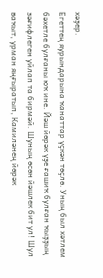хәҙер.
Егеттең яурындарына ҡанаттар үҫкән төҫлө. Уның был хәтлем бәхетле булғаны юҡ ине. Йәш йөрәк үҙе ғашиҡ булған ҡыҙҙың зәғифлеген уйлап та бирмәй. Шуның өсөн йәшлек бит ул! Шул ваҡыт, урман яңғыратып, Камиләнең йөрәк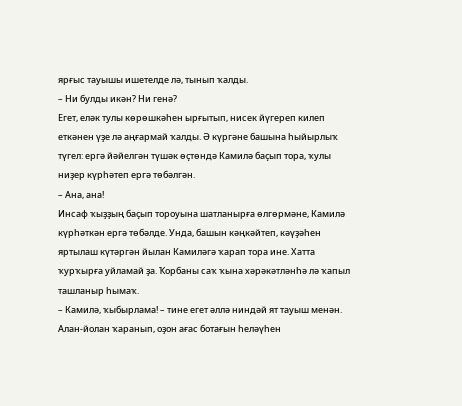ярғыс тауышы ишетелде лә, тынып ҡалды.
– Ни булды икән? Ни генә?
Егет, еләк тулы көрөшкәһен ырғытып, нисек йүгереп килеп еткәнен үҙе лә аңғармай ҡалды. Ә күргәне башына һыйырлыҡ түгел: ергә йәйелгән түшәк өҫтөндә Камилә баҫып тора, ҡулы ниҙер күрһәтеп ергә төбәлгән.
– Ана, ана!
Инсаф ҡыҙҙың баҫып тороуына шатланырға өлгөрмәне, Камилә күрһәткән ергә төбәлде. Унда, башын кәңкәйтеп, кәүҙәһен яртылаш күтәргән йылан Камиләгә ҡарап тора ине. Хатта ҡурҡырға уйламай ҙа. Ҡорбаны саҡ ҡына хәрәкәтләнһә лә ҡапыл ташланыр һымаҡ.
– Камилә, ҡыбырлама! – тине егет әллә ниндәй ят тауыш менән. Алан-йолан ҡаранып, оҙон ағас ботағын һеләүһен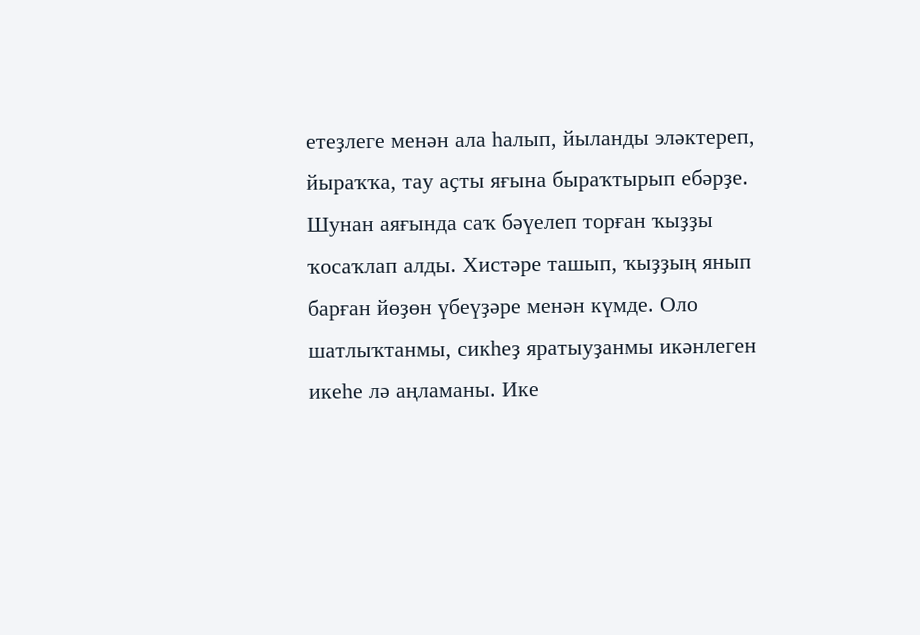етеҙлеге менән ала һалып, йыланды эләктереп, йыраҡҡа, тау аҫты яғына быраҡтырып ебәрҙе. Шунан аяғында саҡ бәүелеп торған ҡыҙҙы ҡосаҡлап алды. Хистәре ташып, ҡыҙҙың янып барған йөҙөн үбеүҙәре менән күмде. Оло шатлыҡтанмы, сикһеҙ яратыуҙанмы икәнлеген икеһе лә аңламаны. Ике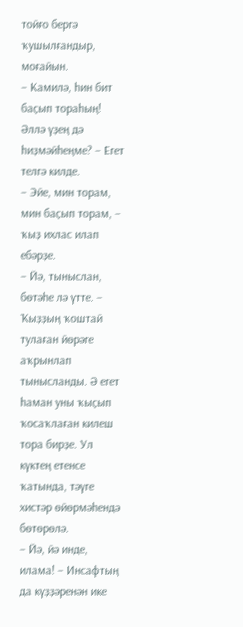тойғо бергә ҡушылғандыр, моғайын.
– Камилә, һин бит баҫып тораһың! Әллә үҙең дә һиҙмәйһеңме? – Егет телгә килде.
– Эйе, мин торам, мин баҫып торам, – ҡыҙ ихлас илап ебәрҙе.
– Йә, тыныслан, бөтәһе лә үтте. – Ҡыҙҙың ҡоштай тулаған йөрәге аҡрынлап тынысланды. Ә егет һаман уны ҡыҫып ҡосаҡлаған килеш тора бирҙе. Ул күктең етенсе ҡатында, тәүге хистәр өйөрмәһендә бөтөрөлә.
– Йә, йә инде, илама! – Инсафтың да күҙҙәренән ике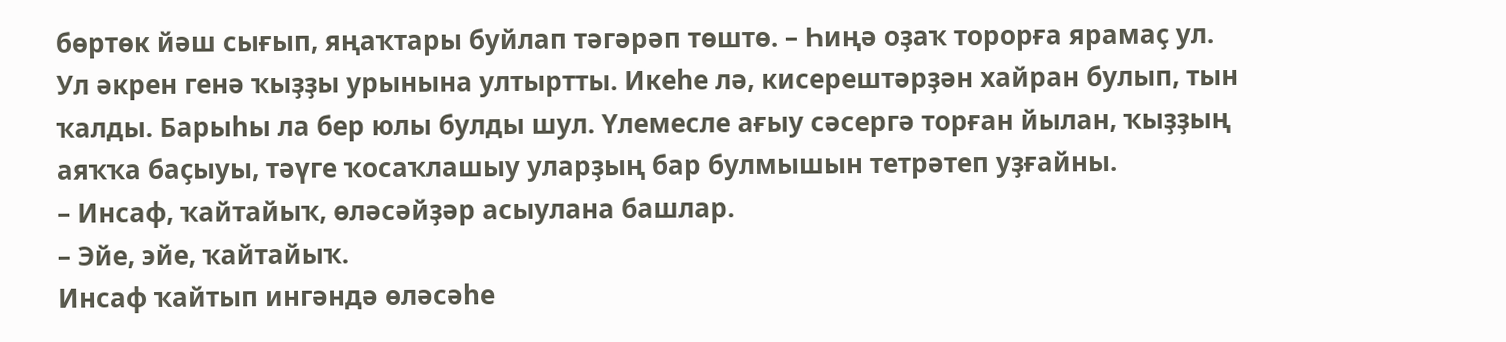бөртөк йәш сығып, яңаҡтары буйлап тәгәрәп төштө. – Һиңә оҙаҡ торорға ярамаҫ ул.
Ул әкрен генә ҡыҙҙы урынына ултыртты. Икеһе лә, кисерештәрҙән хайран булып, тын ҡалды. Барыһы ла бер юлы булды шул. Үлемесле ағыу сәсергә торған йылан, ҡыҙҙың аяҡҡа баҫыуы, тәүге ҡосаҡлашыу уларҙың бар булмышын тетрәтеп уҙғайны.
– Инсаф, ҡайтайыҡ, өләсәйҙәр асыулана башлар.
– Эйе, эйе, ҡайтайыҡ.
Инсаф ҡайтып ингәндә өләсәһе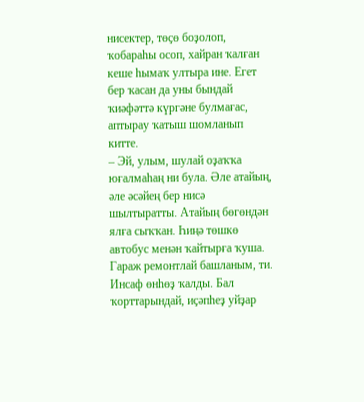нисектер, төҫө боҙолоп, ҡобараһы осоп, хайран ҡалған кеше һымаҡ ултыра ине. Егет бер ҡасан да уны бындай ҡиәфәттә күргәне булмағас, аптырау ҡатыш шомланып китте.
– Эй, улым, шулай оҙаҡҡа юғалмаһаң ни була. Әле атайың, әле әсәйең бер нисә шылтыратты. Атайың бөгөндән ялға сыҡҡан. Һиңә төшкө автобус менән ҡайтырға ҡуша. Гараж ремонтлай башланым, ти.
Инсаф өнһөҙ ҡалды. Бал ҡорттарындай, иҫәпһеҙ уйҙар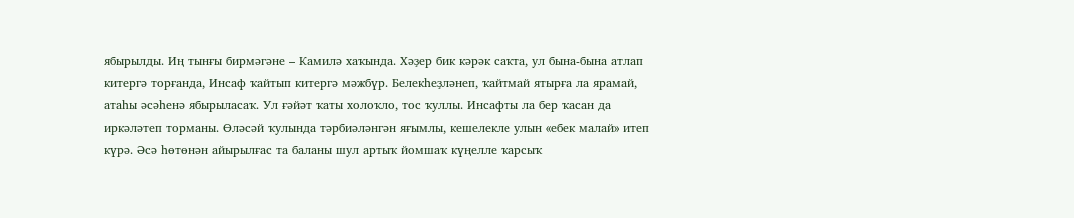ябырылды. Иң тынғы бирмәгәне – Камилә хаҡында. Хәҙер бик кәрәк саҡта, ул бына-бына атлап китергә торғанда, Инсаф ҡайтып китергә мәжбүр. Белекһеҙләнеп, ҡайтмай ятырға ла ярамай, атаһы әсәһенә ябырыласаҡ. Ул ғәйәт ҡаты холоҡло, тос ҡуллы. Инсафты ла бер ҡасан да иркәләтеп торманы. Өләсәй ҡулында тәрбиәләнгән яғымлы, кешелекле улын «ебек малай» итеп күрә. Әсә һөтөнән айырылғас та баланы шул артыҡ йомшаҡ күңелле ҡарсыҡ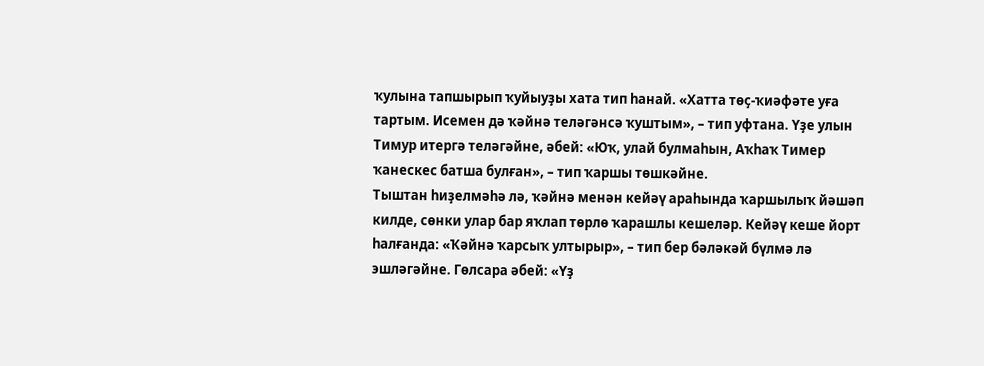ҡулына тапшырып ҡуйыуҙы хата тип һанай. «Хатта төҫ-ҡиәфәте уға тартым. Исемен дә ҡәйнә теләгәнсә ҡуштым», – тип уфтана. Үҙе улын Тимур итергә теләгәйне, әбей: «Юҡ, улай булмаһын, Аҡһаҡ Тимер ҡанескес батша булған», – тип ҡаршы төшкәйне.
Тыштан һиҙелмәһә лә, ҡәйнә менән кейәү араһында ҡаршылыҡ йәшәп килде, сөнки улар бар яҡлап төрлө ҡарашлы кешеләр. Кейәү кеше йорт һалғанда: «Ҡәйнә ҡарсыҡ ултырыр», – тип бер бәләкәй бүлмә лә эшләгәйне. Гөлсара әбей: «Үҙ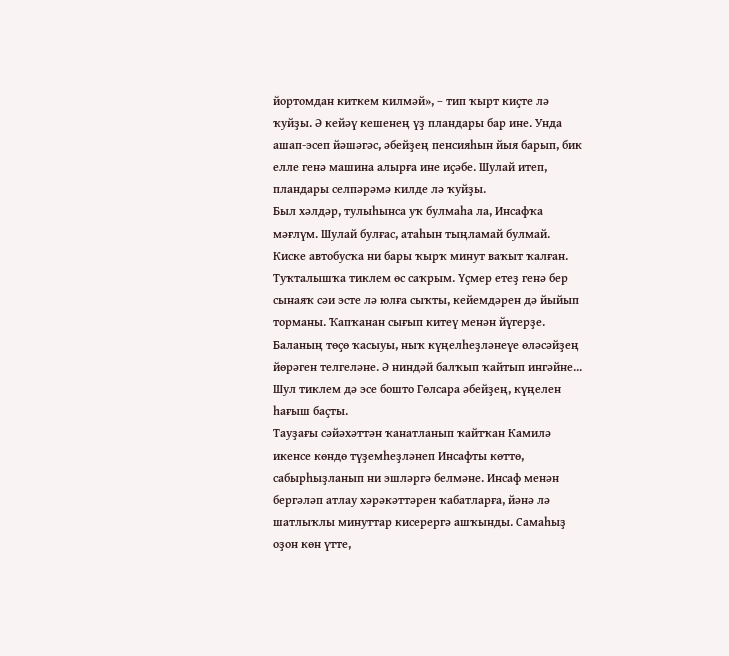йортомдан киткем килмәй», – тип ҡырт киҫте лә ҡуйҙы. Ә кейәү кешенең үҙ пландары бар ине. Унда ашап-эсеп йәшәгәс, әбейҙең пенсияһын йыя барып, бик елле генә машина алырға ине иҫәбе. Шулай итеп, пландары селпәрәмә килде лә ҡуйҙы.
Был хәлдәр, тулыһынса уҡ булмаһа ла, Инсафҡа мәғлүм. Шулай булғас, атаһын тыңламай булмай. Киске автобусҡа ни бары ҡырҡ минут ваҡыт ҡалған. Туҡталышҡа тиклем өс саҡрым. Үҫмер етеҙ генә бер сынаяҡ сәи эсте лә юлға сыҡты, кейемдәрен дә йыйып торманы. Ҡапҡанан сығып китеү менән йүгерҙе.
Баланың төҫө ҡасыуы, ныҡ күңелһеҙләнеүе өләсәйҙең йөрәген телгеләне. Ә ниндәй балҡып ҡайтып ингәйне... Шул тиклем дә эсе бошто Гөлсара әбейҙең, күңелен һағыш баҫты.
Тауҙағы сәйәхәттән ҡанатланып ҡайтҡан Камилә икенсе көндө түҙемһеҙләнеп Инсафты көттө, сабырһыҙланып ни эшләргә белмәне. Инсаф менән бергәләп атлау хәрәкәттәрен ҡабатларға, йәнә лә шатлыҡлы минуттар кисерергә ашҡынды. Самаһыҙ оҙон көн үтте,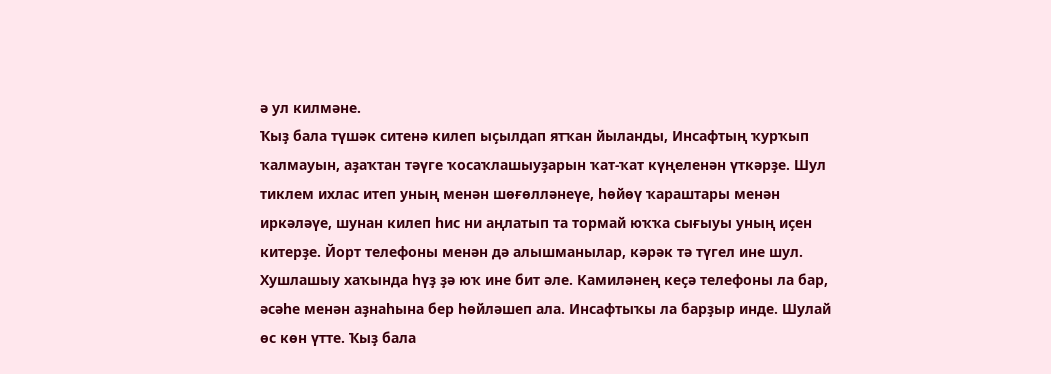ә ул килмәне.
Ҡыҙ бала түшәк ситенә килеп ыҫылдап ятҡан йыланды, Инсафтың ҡурҡып ҡалмауын, аҙаҡтан тәүге ҡосаҡлашыуҙарын ҡат-ҡат күңеленән үткәрҙе. Шул тиклем ихлас итеп уның менән шөғөлләнеүе, һөйөү ҡараштары менән иркәләүе, шунан килеп һис ни аңлатып та тормай юҡҡа сығыуы уның иҫен китерҙе. Йорт телефоны менән дә алышманылар, кәрәк тә түгел ине шул. Хушлашыу хаҡында һүҙ ҙә юҡ ине бит әле. Камиләнең кеҫә телефоны ла бар, әсәһе менән аҙнаһына бер һөйләшеп ала. Инсафтыҡы ла барҙыр инде. Шулай өс көн үтте. Ҡыҙ бала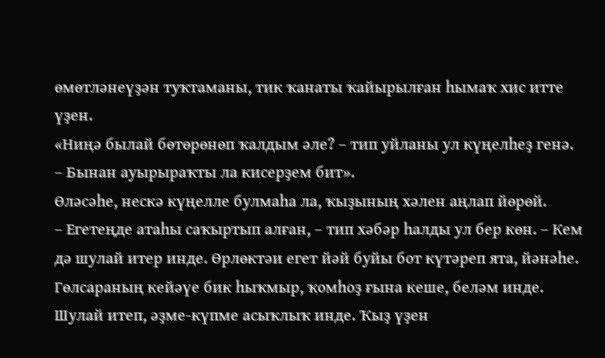өмөтләнеүҙән туҡтаманы, тик ҡанаты ҡайырылған һымаҡ хис итте үҙен.
«Ниңә былай бөтөрөнөп ҡалдым әле? – тип уйланы ул күңелһеҙ генә. – Бынан ауырыраҡты ла кисерҙем бит».
Өләсәһе, нескә күңелле булмаһа ла, ҡыҙының хәлен аңлап йөрөй.
– Егетеңде атаһы саҡыртып алған, – тип хәбәр һалды ул бер көн. – Кем дә шулай итер инде. Өрлөктәи егет йәй буйы бот күтәреп ята, йәнәһе. Гөлсараның кейәүе бик һыҡмыр, ҡомһоҙ ғына кеше, беләм инде.
Шулай итеп, әҙме-күпме асыҡлыҡ инде. Ҡыҙ үҙен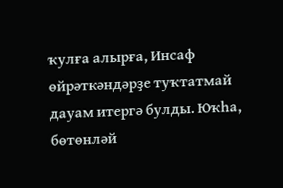ҡулға алырға, Инсаф өйрәткәндәрҙе туҡтатмай дауам итергә булды. Юҡһа, бөтөнләй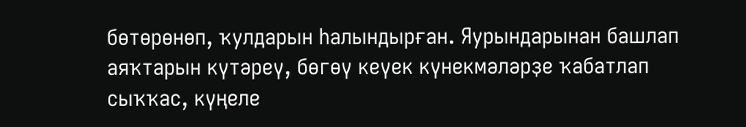бөтөрөнөп, ҡулдарын һалындырған. Яурындарынан башлап аяҡтарын күтәреү, бөгөү кеүек күнекмәләрҙе ҡабатлап сыҡҡас, күңеле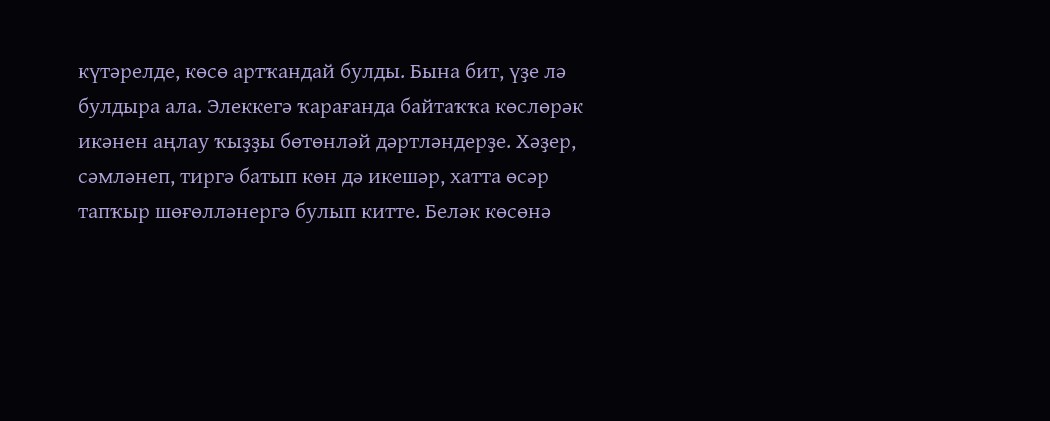күтәрелде, көсө артҡандай булды. Бына бит, үҙе лә булдыра ала. Элеккегә ҡарағанда байтаҡҡа көслөрәк икәнен аңлау ҡыҙҙы бөтөнләй дәртләндерҙе. Хәҙер, сәмләнеп, тиргә батып көн дә икешәр, хатта өсәр тапҡыр шөғөлләнергә булып китте. Беләк көсөнә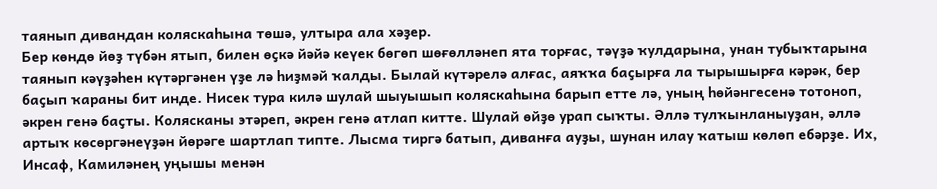таянып дивандан коляскаһына төшә, ултыра ала хәҙер.
Бер көндө йөҙ түбән ятып, билен өҫкә йәйә кеүек бөгөп шөғөлләнеп ята торғас, тәүҙә ҡулдарына, унан тубыҡтарына таянып кәүҙәһен күтәргәнен үҙе лә һиҙмәй ҡалды. Былай күтәрелә алғас, аяҡҡа баҫырға ла тырышырға кәрәк, бер баҫып ҡараны бит инде. Нисек тура килә шулай шыуышып коляскаһына барып етте лә, уның һөйәнгесенә тотоноп, әкрен генә баҫты. Колясканы этәреп, әкрен генә атлап китте. Шулай өйҙө урап сыҡты. Әллә тулҡынланыуҙан, әллә артыҡ көсөргәнеүҙән йөрәге шартлап типте. Лысма тиргә батып, диванға ауҙы, шунан илау ҡатыш көлөп ебәрҙе. Их, Инсаф, Камиләнең уңышы менән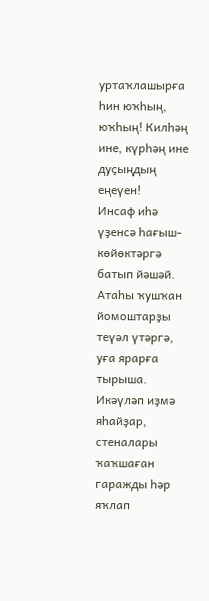уртаҡлашырға һин юҡһың, юҡһың! Килһәң ине, күрһәң ине дуҫыңдың еңеүен!
Инсаф иһә үҙенсә һағыш-көйөктәргә батып йәшәй. Атаһы ҡушҡан йомоштарҙы теүәл үтәргә, уға ярарға тырыша. Икәүләп иҙмә яһайҙар, стеналары ҡаҡшаған гаражды һәр яҡлап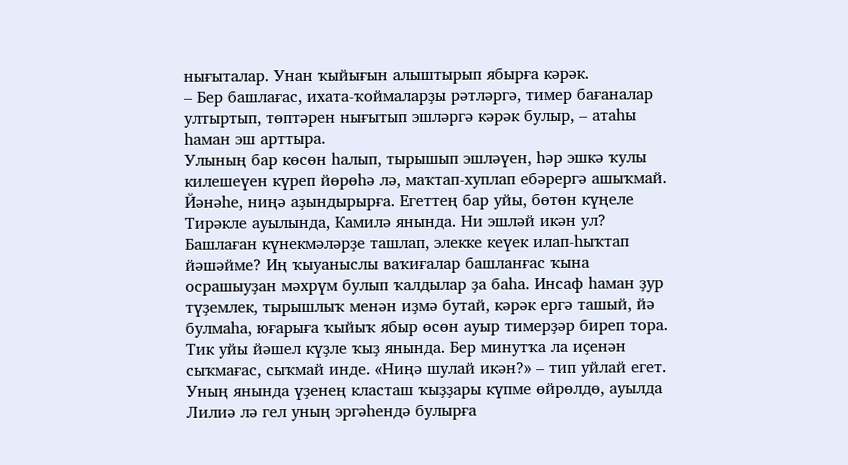нығыталар. Унан ҡыйығын алыштырып ябырға кәрәк.
– Бер башлағас, ихата-ҡоймаларҙы рәтләргә, тимер бағаналар ултыртып, төптәрен нығытып эшләргә кәрәк булыр, – атаһы һаман эш арттыра.
Улының бар көсөн һалып, тырышып эшләүен, һәр эшкә ҡулы килешеүен күреп йөрөһә лә, маҡтап-хуплап ебәрергә ашыҡмай. Йәнәһе, ниңә аҙындырырға. Егеттең бар уйы, бөтөн күңеле Тирәкле ауылында, Камилә янында. Ни эшләй икән ул? Башлаған күнекмәләрҙе ташлап, элекке кеүек илап-һыҡтап йәшәйме? Иң ҡыуаныслы ваҡиғалар башланғас ҡына осрашыуҙан мәхрүм булып ҡалдылар ҙа баһа. Инсаф һаман ҙур түҙемлек, тырышлыҡ менән иҙмә бутай, кәрәк ергә ташый, йә булмаһа, юғарыға ҡыйыҡ ябыр өсөн ауыр тимерҙәр биреп тора. Тик уйы йәшел күҙле ҡыҙ янында. Бер минутҡа ла иҫенән сыҡмағас, сыҡмай инде. «Ниңә шулай икән?» – тип уйлай егет. Уның янында үҙенең класташ ҡыҙҙары күпме өйрөлдө, ауылда Лилиә лә гел уның эргәһендә булырға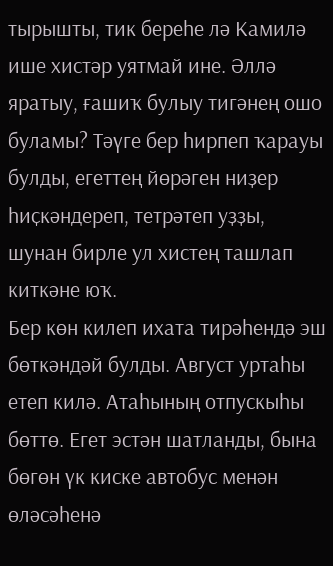тырышты, тик береһе лә Камилә ише хистәр уятмай ине. Әллә яратыу, ғашиҡ булыу тигәнең ошо буламы? Тәүге бер һирпеп ҡарауы булды, егеттең йөрәген ниҙер һиҫкәндереп, тетрәтеп уҙҙы, шунан бирле ул хистең ташлап киткәне юҡ.
Бер көн килеп ихата тирәһендә эш бөткәндәй булды. Август уртаһы етеп килә. Атаһының отпускыһы бөттө. Егет эстән шатланды, бына бөгөн үк киске автобус менән өләсәһенә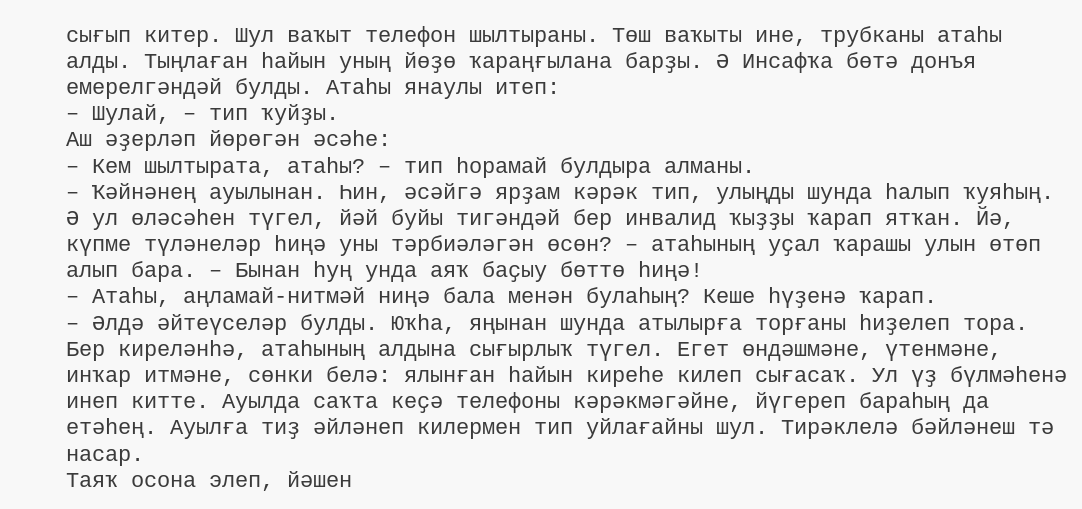сығып китер. Шул ваҡыт телефон шылтыраны. Төш ваҡыты ине, трубканы атаһы алды. Тыңлаған һайын уның йөҙө ҡараңғылана барҙы. Ә Инсафҡа бөтә донъя емерелгәндәй булды. Атаһы янаулы итеп:
– Шулай, – тип ҡуйҙы.
Аш әҙерләп йөрөгән әсәһе:
– Кем шылтырата, атаһы? – тип һорамай булдыра алманы.
– Ҡәйнәнең ауылынан. Һин, әсәйгә ярҙам кәрәк тип, улыңды шунда һалып ҡуяһың. Ә ул өләсәһен түгел, йәй буйы тигәндәй бер инвалид ҡыҙҙы ҡарап ятҡан. Йә, күпме түләнеләр һиңә уны тәрбиәләгән өсөн? – атаһының уҫал ҡарашы улын өтөп алып бара. – Бынан һуң унда аяҡ баҫыу бөттө һиңә!
– Атаһы, аңламай-нитмәй ниңә бала менән булаһың? Кеше һүҙенә ҡарап.
– Әлдә әйтеүселәр булды. Юҡһа, яңынан шунда атылырға торғаны һиҙелеп тора.
Бер киреләнһә, атаһының алдына сығырлыҡ түгел. Егет өндәшмәне, үтенмәне, инҡар итмәне, сөнки белә: ялынған һайын киреһе килеп сығасаҡ. Ул үҙ бүлмәһенә инеп китте. Ауылда саҡта кеҫә телефоны кәрәкмәгәйне, йүгереп бараһың да етәһең. Ауылға тиҙ әйләнеп килермен тип уйлағайны шул. Тирәклелә бәйләнеш тә насар.
Таяҡ осона элеп, йәшен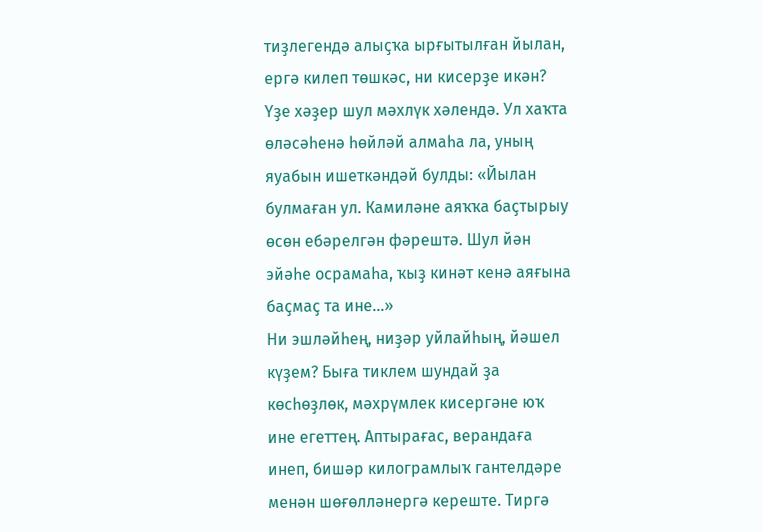тиҙлегендә алыҫҡа ырғытылған йылан, ергә килеп төшкәс, ни кисерҙе икән? Үҙе хәҙер шул мәхлүк хәлендә. Ул хаҡта өләсәһенә һөйләй алмаһа ла, уның яуабын ишеткәндәй булды: «Йылан булмаған ул. Камиләне аяҡҡа баҫтырыу өсөн ебәрелгән фәрештә. Шул йән эйәһе осрамаһа, ҡыҙ кинәт кенә аяғына баҫмаҫ та ине...»
Ни эшләйһең, ниҙәр уйлайһың, йәшел күҙем? Быға тиклем шундай ҙа көсһөҙлөк, мәхрүмлек кисергәне юҡ ине егеттең. Аптырағас, верандаға инеп, бишәр килограмлыҡ гантелдәре менән шөғөлләнергә кереште. Тиргә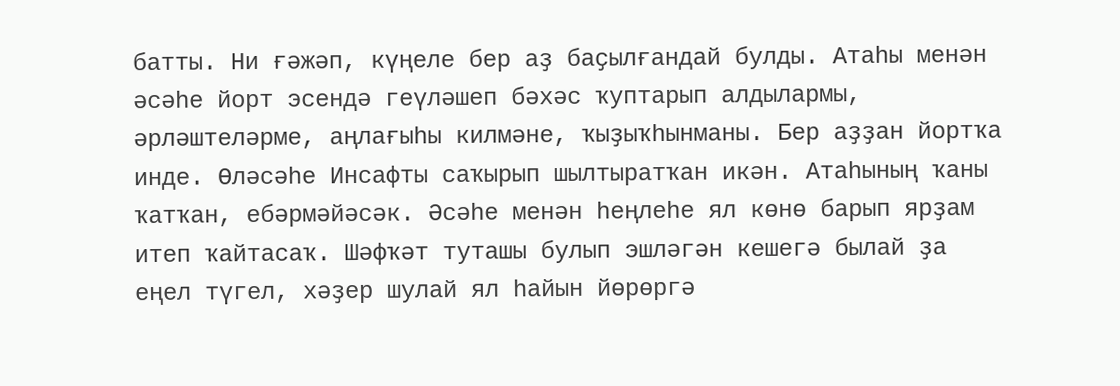батты. Ни ғәжәп, күңеле бер аҙ баҫылғандай булды. Атаһы менән әсәһе йорт эсендә геүләшеп бәхәс ҡуптарып алдылармы, әрләштеләрме, аңлағыһы килмәне, ҡыҙыҡһынманы. Бер аҙҙан йортҡа инде. Өләсәһе Инсафты саҡырып шылтыратҡан икән. Атаһының ҡаны ҡатҡан, ебәрмәйәсәк. Әсәһе менән һеңлеһе ял көнө барып ярҙам итеп ҡайтасаҡ. Шәфҡәт туташы булып эшләгән кешегә былай ҙа еңел түгел, хәҙер шулай ял һайын йөрөргә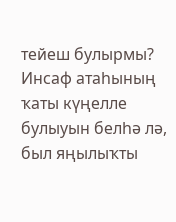тейеш булырмы? Инсаф атаһының ҡаты күңелле булыуын белһә лә, был яңылыҡты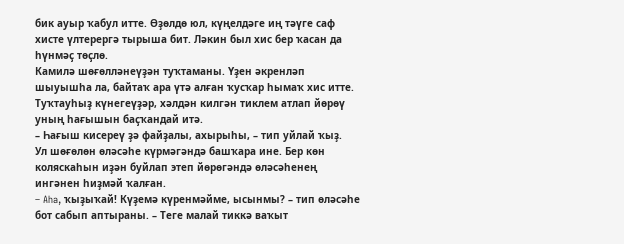бик ауыр ҡабул итте. Өҙөлдө юл, күңелдәге иң тәүге саф хисте үлтерергә тырыша бит. Ләкин был хис бер ҡасан да һүнмәҫ төҫлө.
Камилә шөғөлләнеүҙән туҡтаманы. Үҙен әкренләп шыуышһа ла, байтаҡ ара үтә алған ҡусҡар һымаҡ хис итте. Туҡтауһыҙ күнегеүҙәр, хәлдән килгән тиклем атлап йөрөү уның һағышын баҫҡандай итә.
– Һағыш кисереү ҙә файҙалы, ахырыһы, – тип уйлай ҡыҙ.
Ул шөғөлөн өләсәһе күрмәгәндә башҡара ине. Бер көн коляскаһын иҙән буйлап этеп йөрөгәндә өләсәһенең ингәнен һиҙмәй ҡалған.
– Aha, ҡыҙыҡай! Күҙемә күренмәйме, ысынмы? – тип өләсәһе бот сабып аптыраны. – Теге малай тиккә ваҡыт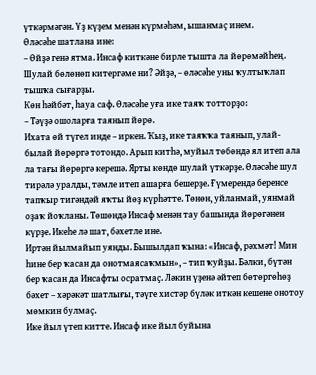үткәрмәгән. Үҙ күҙем менән күрмәһәм, ышанмаҫ инем.
Өләсәһе шатлана ине:
– Өйҙә генә ятма. Инсаф киткәне бирле тышта ла йөрөмәйһең. Шулай бөлөнөп китергәме ни? Әйҙә, – өләсәһе уны ҡултыҡлап тышҡа сығарҙы.
Көн һәйбәт, һауа саф. Өләсәһе уға ике таяҡ тотторҙо:
– Тәүҙә ошоларға таянып йөрө.
Ихата өй түгел инде – иркен. Ҡыҙ, ике таяҡҡа таянып, улай-былай йөрөргә тотондо. Арып китһә, муйыл төбөндә ял итеп ала ла тағы йөрөргә керешә. Ярты көндө шулай үткәрҙе. Өләсәһе шул тирәлә уралды, тәмле итеп ашарға бешерҙе. Ғүмерендә беренсе тапҡыр тигәндәй яҡты йөҙ күрһәтте. Төнөн, уйланмай, уянмай оҙаҡ йоҡланы. Төшөндә Инсаф менән тау башында йөрөгәнен күрҙе. Икеһе лә шат, бәхетле ине.
Иртән йылмайып уянды. Бышылдап ҡына: «Инсаф, рәхмәт! Мин һине бер ҡасан да онотмаясаҡмын», – тип ҡуйҙы. Бәлки, бүтән бер ҡасан да Инсафты осратмаҫ. Ләкин үҙенә әйтеп бөтөргөһөҙ бәхет – хәрәкәт шатлығы, тәүге хистәр бүләк иткән кешене онотоу мөмкин булмаҫ.
Ике йыл үтеп китте. Инсаф ике йыл буйына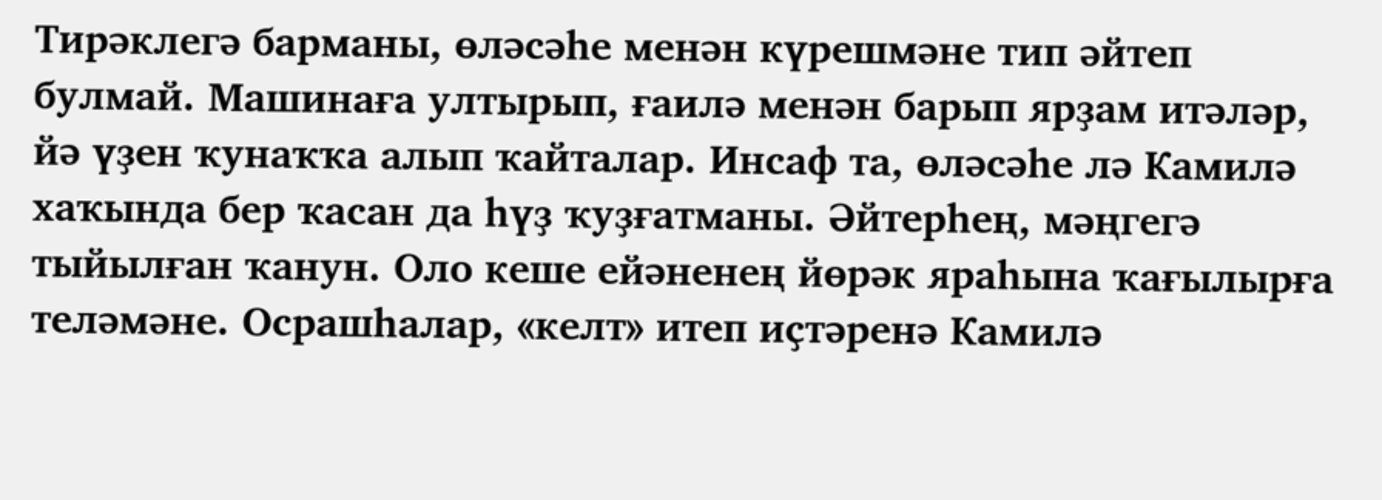Тирәклегә барманы, өләсәһе менән күрешмәне тип әйтеп булмай. Машинаға ултырып, ғаилә менән барып ярҙам итәләр, йә үҙен ҡунаҡҡа алып ҡайталар. Инсаф та, өләсәһе лә Камилә хаҡында бер ҡасан да һүҙ ҡуҙғатманы. Әйтерһең, мәңгегә тыйылған ҡанун. Оло кеше ейәненең йөрәк яраһына ҡағылырға теләмәне. Осрашһалар, «келт» итеп иҫтәренә Камилә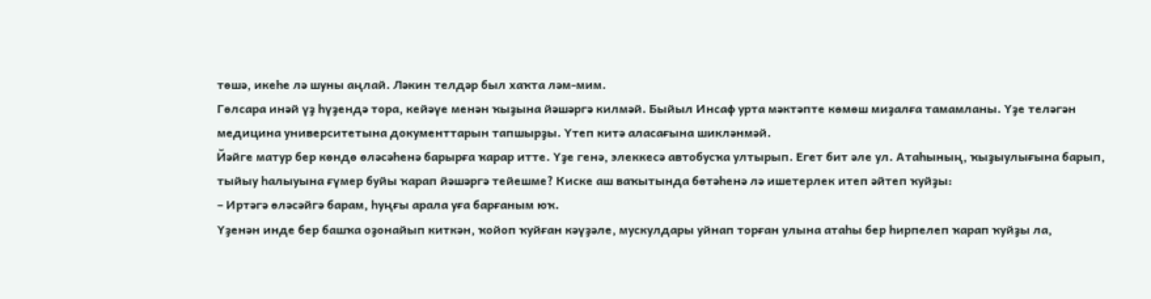төшә, икеһе лә шуны аңлай. Ләкин телдәр был хаҡта ләм-мим.
Гөлсара инәй үҙ һүҙендә тора, кейәүе менән ҡыҙына йәшәргә килмәй. Быйыл Инсаф урта мәктәпте көмөш миҙалға тамамланы. Үҙе теләгән медицина университетына документтарын тапшырҙы. Үтеп китә аласағына шикләнмәй.
Йәйге матур бер көндө өләсәһенә барырға ҡарар итте. Үҙе генә, элеккесә автобусҡа ултырып. Егет бит әле ул. Атаһының, ҡыҙыулығына барып, тыйыу һалыуына ғүмер буйы ҡарап йәшәргә тейешме? Киске аш ваҡытында бөтәһенә лә ишетерлек итеп әйтеп ҡуйҙы:
– Иртәгә өләсәйгә барам, һуңғы арала уға барғаным юҡ.
Үҙенән инде бер башҡа оҙонайып киткән, ҡойоп ҡуйған кәүҙәле, мускулдары уйнап торған улына атаһы бер һирпелеп ҡарап ҡуйҙы ла,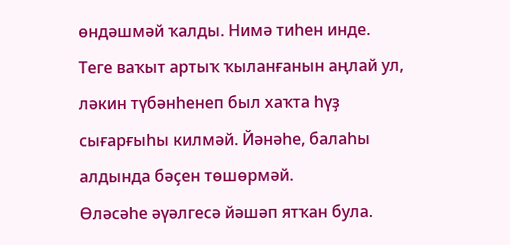өндәшмәй ҡалды. Нимә тиһен инде. Теге ваҡыт артыҡ ҡыланғанын аңлай ул, ләкин түбәнһенеп был хаҡта һүҙ сығарғыһы килмәй. Йәнәһе, балаһы алдында бәҫен төшөрмәй.
Өләсәһе әүәлгесә йәшәп ятҡан була.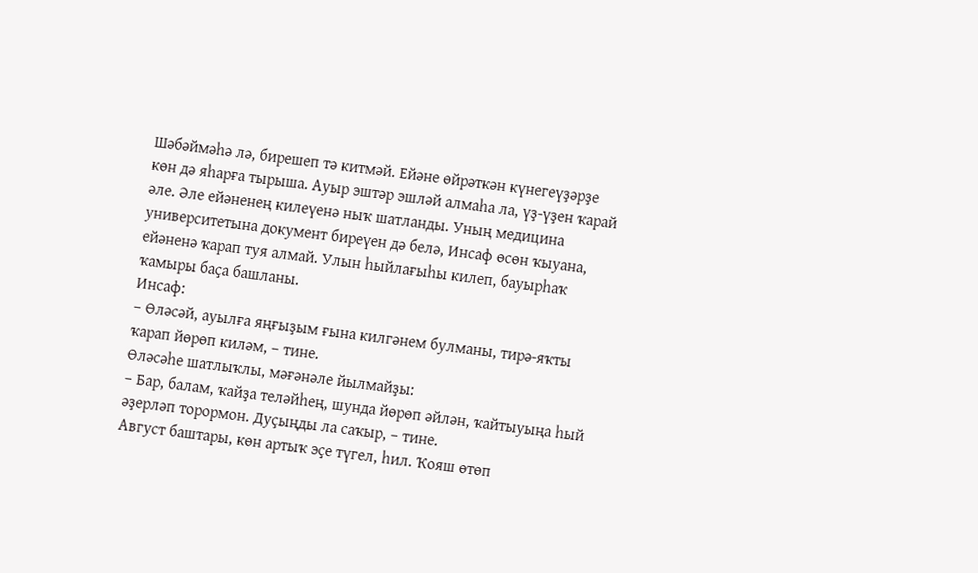Шәбәймәһә лә, бирешеп тә китмәй. Ейәне өйрәткән күнегеүҙәрҙе көн дә яһарға тырыша. Ауыр эштәр эшләй алмаһа ла, үҙ-үҙен ҡарай әле. Әле ейәненең килеүенә ныҡ шатланды. Уның медицина университетына документ биреүен дә белә, Инсаф өсөн ҡыуана, ейәненә ҡарап туя алмай. Улын һыйлағыһы килеп, бауырһаҡ ҡамыры баҫа башланы.
Инсаф:
– Өләсәй, ауылға яңғыҙым ғына килгәнем булманы, тирә-яҡты ҡарап йөрөп киләм, – тине.
Өләсәһе шатлыҡлы, мәғәнәле йылмайҙы:
– Бар, балам, ҡайҙа теләйһең, шунда йөрөп әйлән, ҡайтыуыңа һый әҙерләп торормон. Дуҫыңды ла саҡыр, – тине.
Август баштары, көн артыҡ эҫе түгел, һил. Ҡояш өтөп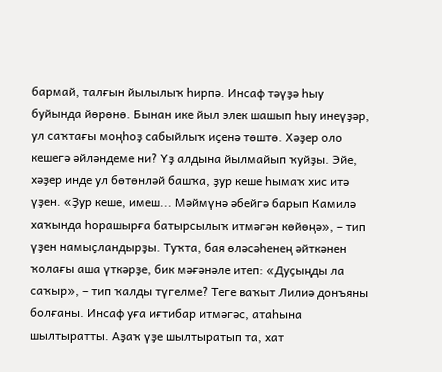бармай, талғын йылылыҡ һирпә. Инсаф тәүҙә һыу буйында йөрөнө. Бынан ике йыл элек шашып һыу инеүҙәр, ул саҡтағы моңһоҙ сабыйлыҡ иҫенә төштө. Хәҙер оло кешегә әйләндеме ни? Үҙ алдына йылмайып ҡуйҙы. Эйе, хәҙер инде ул бөтөнләй башҡа, ҙур кеше һымаҡ хис итә үҙен. «Ҙур кеше, имеш... Мәймүнә әбейгә барып Камилә хаҡында һорашырға батырсылыҡ итмәгән көйөңә», – тип үҙен намыҫландырҙы. Туҡта, бая өләсәһенең әйткәнен ҡолағы аша үткәрҙе, бик мәғәнәле итеп: «Дуҫыңды ла саҡыр», – тип ҡалды түгелме? Теге ваҡыт Лилиә донъяны болғаны. Инсаф уға иғтибар итмәгәс, атаһына шылтыратты. Аҙаҡ үҙе шылтыратып та, хат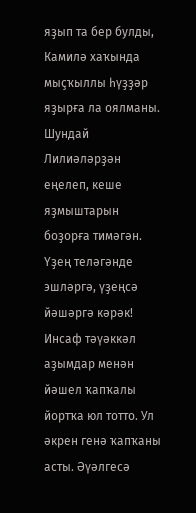яҙып та бер булды, Камилә хаҡында мыҫҡыллы һүҙҙәр яҙырға ла оялманы. Шундай Лилиәләрҙән еңелеп, кеше яҙмыштарын боҙорға тимәгән. Үҙең теләгәнде эшләргә, үҙеңсә йәшәргә кәрәк!
Инсаф тәүәккәл аҙымдар менән йәшел ҡапҡалы йортҡа юл тотто. Ул әкрен генә ҡапҡаны асты. Әүәлгесә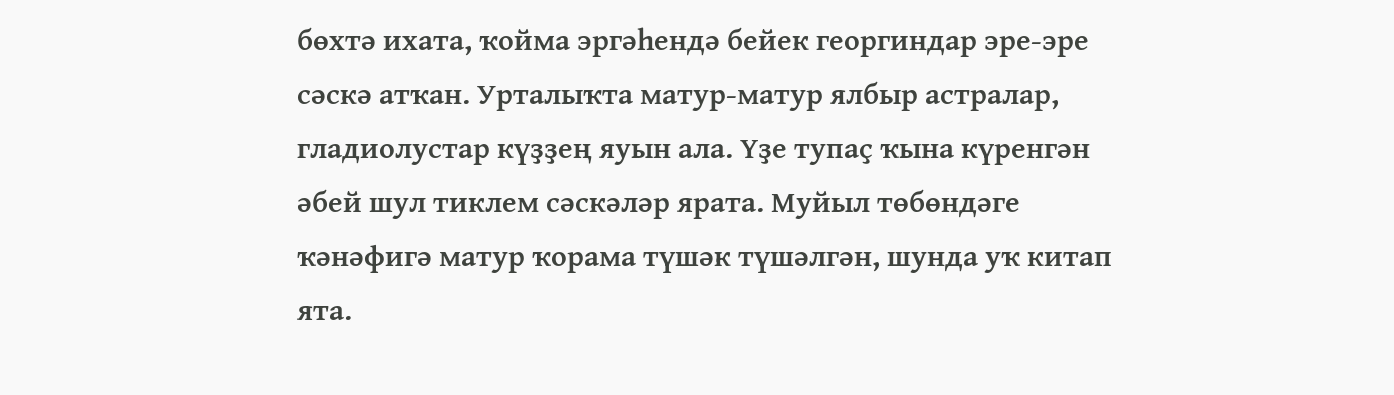бөхтә ихата, ҡойма эргәһендә бейек георгиндар эре-эре сәскә атҡан. Урталыҡта матур-матур ялбыр астралар, гладиолустар күҙҙең яуын ала. Үҙе тупаҫ ҡына күренгән әбей шул тиклем сәскәләр ярата. Муйыл төбөндәге ҡәнәфигә матур ҡорама түшәк түшәлгән, шунда уҡ китап ята.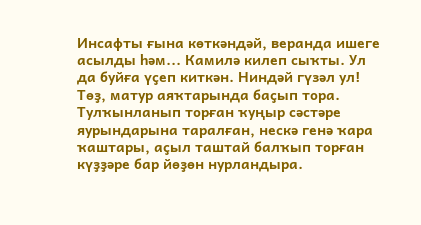Инсафты ғына көткәндәй, веранда ишеге асылды һәм... Камилә килеп сыҡты. Ул да буйға үҫеп киткән. Ниндәй гүзәл ул! Төҙ, матур аяҡтарында баҫып тора. Тулҡынланып торған ҡуңыр сәстәре яурындарына таралған, нескә генә ҡара ҡаштары, аҫыл таштай балҡып торған күҙҙәре бар йөҙөн нурландыра.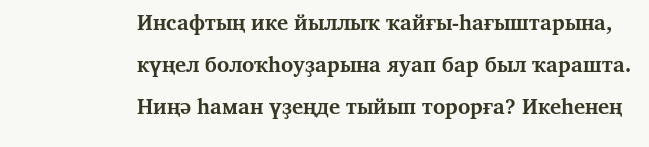Инсафтың ике йыллыҡ ҡайғы-һағыштарына, күңел болоҡһоуҙарына яуап бар был ҡарашта. Ниңә һаман үҙеңде тыйып торорға? Икеһенең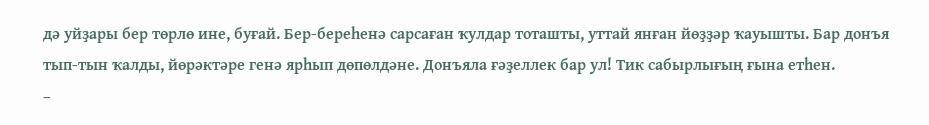дә уйҙары бер төрлө ине, буғай. Бер-береһенә сарсаған ҡулдар тоташты, уттай янған йөҙҙәр ҡауышты. Бар донъя тып-тын ҡалды, йөрәктәре генә ярһып дөпөлдәне. Донъяла ғәҙеллек бар ул! Тик сабырлығың ғына етһен.
–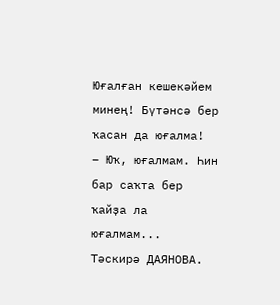Юғалған кешекәйем минең! Бүтәнсә бер ҡасан да юғалма!
– Юҡ, юғалмам. Һин бар саҡта бер ҡайҙа ла юғалмам...
Тәскирә ДАЯНОВА.